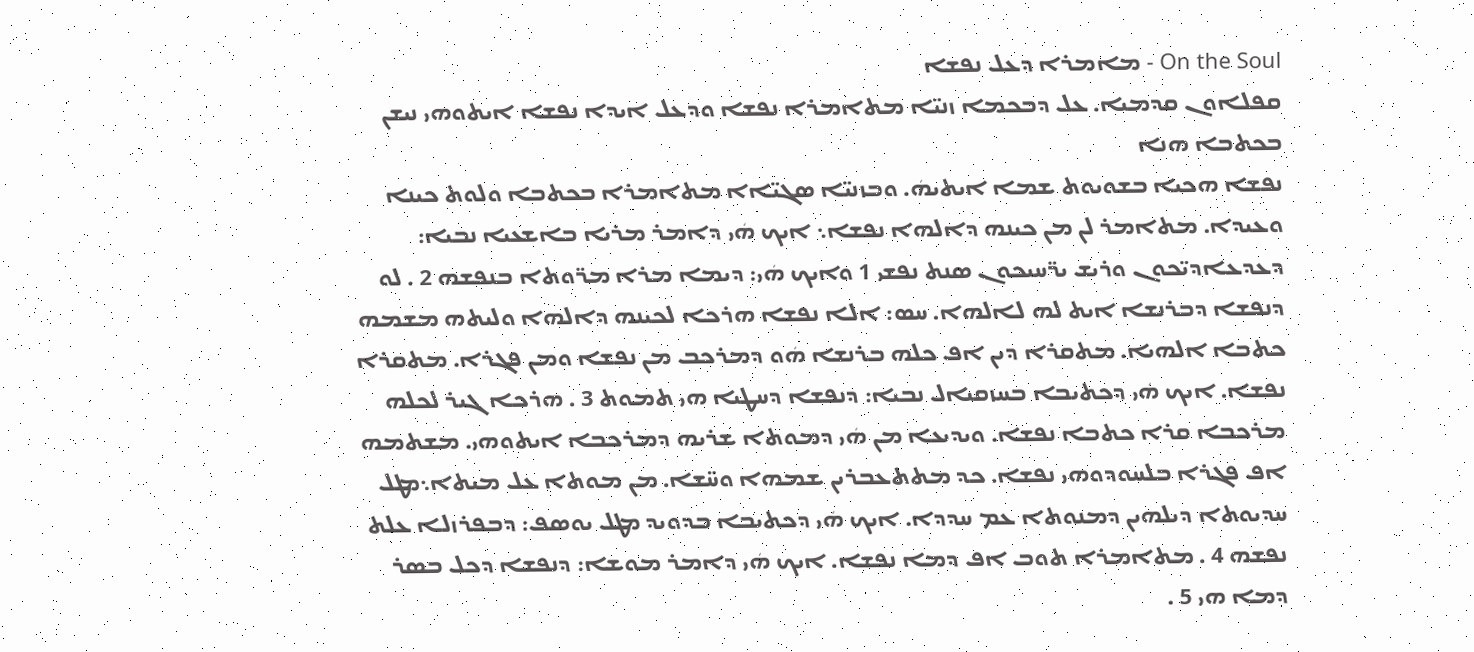On the Soul - ܡܐܡܪܐ ܕܥܠ ܢܦܫܐ
ܩܦܠܐܘܢ ܩܕܡܝܐ. ܥܠ ܕܒܟܡܐ ܙܢܝ̈ܐ ܡܬܐܡܪܐ ܢܦܫܐ ܘܕܥܠ ܐܝܕܐ ܢܦܫܐ ܐܝܬܘܗܝ ܢܝܫܢ ܒܟܬܒܐ ܗܢܐ
ܢܦܫܐ ܗܟܝܐ ܒܫܘܝܘܬ ܫܡܐ ܐܝܬܝܗܿ. ܘܒܙܢܝ̈ܐ ܣܓܝ̈ܐܐ ܡܬܐܡܪܐ ܒܟܬܒܐ ܘܠܘܬ ܟܝܢܐ ܘܥܝܕܐ. ܡܬܐܡܪ ܠܢ ܡܢ ܟܝܢܗ ܕܐܠܗܐ ܢܦܫܐ܆ ܐܝܟ ܗܿܝ ܕܐܡܪ ܡܪܝܐ ܒܐܫܥܝܐ ܢܒܝܐ: ܕܥܕܥܐܕܝ̈ܟܘܢ ܘܪܝܫ ܝܪ̈ܚܝܟܘܢ ܣܢܬ ܢܦܫܝ 1 ܘܐܝܟ ܗܿܝ: ܕܝܡܐ ܡܪܐ ܡܪ̈ܘܬܐ ܒܢܦܫܗ 2 . ܠܘ ܕܢܦܫܐ ܕܒܪܢܫܐ ܐܝܬ ܠܗ ܠܐܠܗܐ. ܚܣ: ܐܠܐ ܢܦܫܐ ܗܪܟܐ ܠܟܝܢܗ ܕܐܠܗܐ ܘܠܝܬܗ ܡܫܡܗ ܟܬܒܐ ܐܠܗܝܐ. ܡܬܩܪܐ ܕܝܢ ܐܦ ܟܠܗ ܒܪܢܫܐ ܗܿܘ ܕܡܪܟܒ ܡܢ ܢܦܫܐ ܘܡܢ ܦܓܪܐ. ܡܬܩܪܐ ܢܦܫܐ. ܐܝܟ ܗܿܝ ܕܟܬܝܒܐ ܒܚܙܩܝܐܠ ܢܒܝܐ: ܕܢܦܫܐ ܕܚܛܝܐ ܗܝ ܬܡܘܬ 3 . ܗܪܟܐ ܓܝܪ ܠܟܠܗ ܡܪܟܒܐ ܩܪܐ ܟܬܒܐ ܢܦܫܐ. ܘܝܕܝܥܐ ܡܢ ܗܿܝ ܕܡܘܬܐ ܫܪܝܗ ܕܡܪܟܒܐ ܐܝܬܘܗܝ. ܡܫܬܡܗ ܐܦ ܦܓܪܐ ܒܠܚܘܕܘܗܝ ܢܦܫܐ. ܟܕ ܡܬܬܥܒܪܝܢ ܫܡܗܐ ܘܚ̈ܫܐ. ܡܢ ܡܘܬܐ ܥܠ ܡܝܬܐ܆ܡܛܠ ܚܕܝܘܬܐ ܕܝܠܗܝܢ ܕܡܢܘܬܐ ܥܡ ܚܕܕܐ. ܐܝܟ ܗܿܝ ܕܟܬܝܒܐ ܒܕܘܝܕ ܡܛܠ ܝܘܣܦ: ܕܒܦܪܙܠܐ ܥܠܬ ܢܦܫܗ 4 . ܡܬܐܡܪܐ ܬܘܒ ܐܦ ܕܡܐ ܢܦܫܐ. ܐܝܟ ܗܿܝ ܕܐܡܪ ܡܘܫܐ: ܕܢܦܫܐ ܕܟܠ ܒܣܪ ܕܡܐ ܗܝ 5 .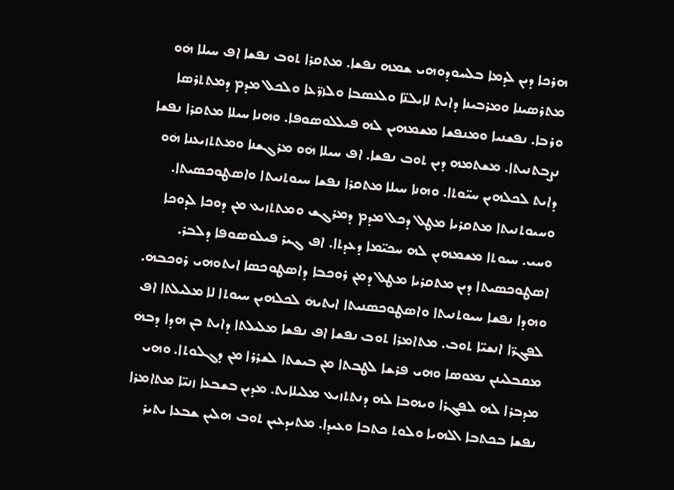ܗܪܟܐ ܕܝܢ ܠܕܡܐ ܒܠܚܘܕܘܗܝ ܫܡܗ ܢܦܫܐ. ܡܬܩܪܐ ܬܘܒ ܢܦܫܐ ܐܦ ܚܝܠܐ ܗܿܘ ܡܬܪܣܝܢܐ ܘܡܪܒܝܢܐ ܕܐܝܬ ܠܐܝܠܢ̈ܐ ܘܠܥܣܒܐ ܘܠܙܪ̈ܥܐ ܘܠܟܠ ܡܕܡ ܕܡܬܬܪܣܐ ܘܪܒܐ. ܢܦܫܢܝܐ ܘܡܢܦܫܐ ܡܫܡܗܝܢ ܠܗ ܦܝܠܠܘܣܘܦܐ. ܘܗܢܐ ܚܝܠܐ ܡܬܩܪܐ ܢܦܫܐ ܢܨܒܬܢܝܬܐ. ܡܫܬܡܗ ܕܝܢ ܬܘܒ ܢܦܫܐ. ܐܦ ܚܝܠܐ ܗܿܘ ܡܪܓܫܢܐ ܘܡܬܬܙܝܥܢܐ ܗܿܘ ܕܐܝܬ ܠܟܠܗܝܢ ܚܝ̈ܘܬܐ. ܘܗܢܐ ܚܝܠܐ ܡܬܩܪܐ ܢܦܫܐ ܚܝܘܬܢܝܬܐ ܘܐܣܛܘܟܣܝܬܐ. ܘܚܝܘܬܢܝܬܐ ܡܬܩܪܝܐ ܡܛܠ ܕܟܠ ܡܕܡ ܕܡܪܓܫ ܘܡܬܬܙܝܥ ܡܢ ܕܘܟܐ ܠܕܘܟܐ ܘܚܝ. ܚܝܘܬܐ ܡܫܡܗܝܢ ܠܗ ܚܟܝ̈ܡܐ ܕܥܕܬܐ. ܐܦ ܓܝܪ ܦܝܠܘܣܘܦܐ ܕܠܒܪ. ܐܣܛܘܟܣܝܬܐ ܕܝܢ ܡܬܩܪܝܐ ܡܛܠ ܕܡܢ ܪܘܟܒܐ ܕܐܣܛܘܟܣܐ ܐܝܬܘܗܝ ܪܘܟܒܗܿ. ܘܗܕܐ ܢܦܫܐ ܚܝܘܬܢܝܬܐ ܘܐܣܛܘܟܣܢܝܬܐ ܐܝܬܝܗܿ ܠܟܠܗܝܢ ܚܝܘܬܐ ܠܐ ܡܠܝܠܬܐ ܐܦ ܠܦܓܪ̈ܐ ܐܢܫܝ̈ܐ ܬܘܒ. ܡܬܐܡܪܐ ܬܘܒ ܢܦܫܐ ܐܦ ܢܦܫܐ ܡܠܝܠܬܐ ܕܐܝܬ ܒܢ ܗܕܐ ܕܒܗܿ ܡܩܒܠܝܢܢ ܢܡܘܣܐ ܘܗܝ ܦܪܫܐ ܠܛܒܬܐ ܡܢ ܒܝܫܬܐ ܠܫܪܪܐ ܡܢ ܕܓܠܘܬܐ. ܘܗܝ ܡܕܒܪܐ ܠܗ ܠܦܓܪܐ ܘܝܗܒܐ ܠܗ ܕܢܬܬܙܝܥ ܡܠܝܠܐܝܬ. ܡܕܝܢ ܒܫܒܥܐ ܙܢܝ̈ܐ ܡܬܐܡܪܐ ܢܦܫܐ ܒܟܬܒܐ ܐܠܗܝܐ ܘܠܘܬ ܟܬܒܐ ܘܥܝܕܐ. ܡܬܝܕܥܝܢ ܬܘܒ ܗܠܝܢ ܫܒܥܐ ܝܬܝܪ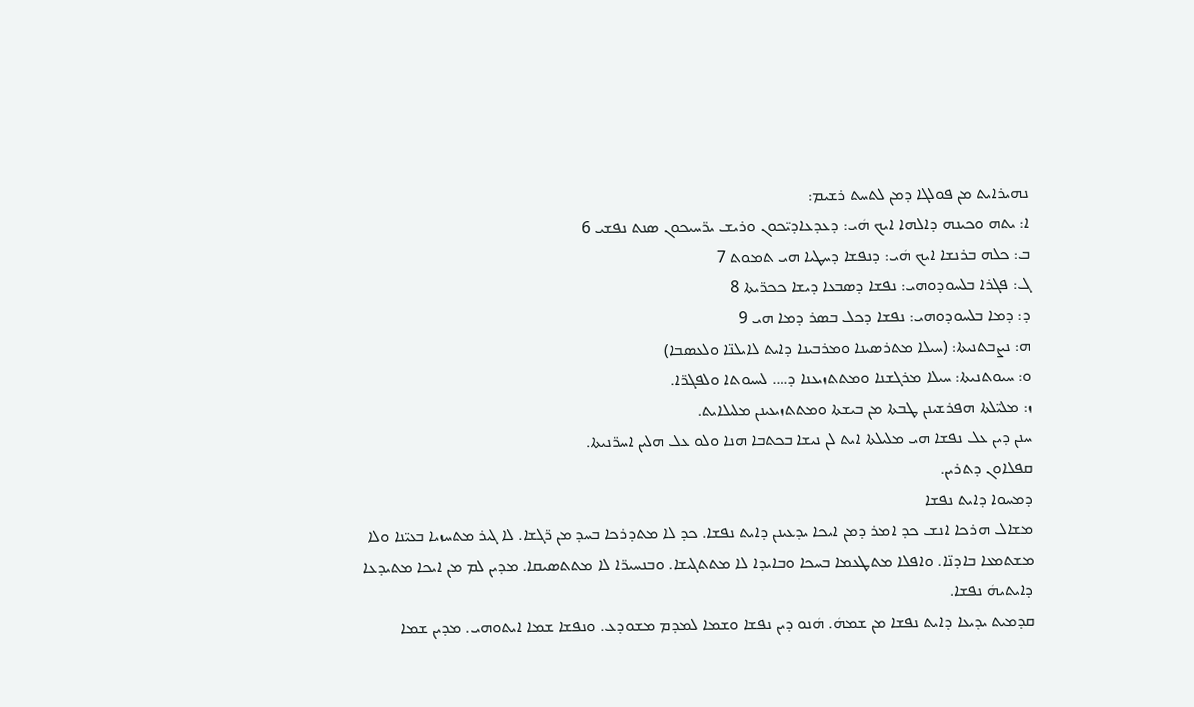ܢܗܝܪܐܝܬ ܡܢ ܦܘܠܓܐ ܕܡܢ ܠܬܚܬ ܪܫܝܡ:
ܐ: ܝܬܗ ܘܟܝܢܗ ܕܐܠܗܐ ܐܝܟ ܗܿܝ: ܕܥܕܥܐܕܝ̈ܟܘܢ ܘܪܝܫ ܝܪ̈ܚܝܟܘܢ ܣܢܬ ܢܦܫܝ 6
ܒ: ܟܠܗ ܒܪܢܫܐ ܐܝܟ ܗܿܝ: ܕܢܦܫܐ ܕܚܛܝܐ ܗܝ ܬܡܘܬ 7
ܓ: ܦܓܪܐ ܒܠܚܘܕܘܗܝ: ܢܦܫܐ ܕܣܒܥܐ ܕܝܫܐ ܟܟܪ̈ܝܬܐ 8
ܕ: ܕܡܐ ܒܠܚܘܕܘܗܝ: ܢܦܫܐ ܕܟܠ ܒܣܪ ܕܡܐ ܗܝ 9
ܗ: ܢܨܒܬܢܝܬܐ: (ܚܝܠܐ ܡܬܪܣܝܢܐ ܘܡܪܒܝܢܐ ܕܐܝܬ ܠܐܝܠܢ̈ܐ ܘܠܥܣܒܐ)
ܘ: ܚܝܘܬܢܝܬܐ: ܚܝܠܐ ܡܪܓܫܢܐ ܘܡܬܬܙܝܥܢܐ ܕ…. ܠܚܝܘܬܐ ܘܠܦܓܪ̈ܐ.
ܙ: ܡܠܝ̈ܠܬܐ ܗܦܪܫܝܢܢ ܛܒܬܐ ܡܢ ܒܝܫܬܐ ܘܡܬܬܙܝܥܝܢܢ ܡܠܝܠܐܝܬ.
ܚܢܢ ܕܝܢ ܥܠ ܢܦܫܐ ܗܝ ܡܠܝܠܬܐ ܐܝܬ ܠܢ ܢܝܫܐ ܒܟܬܒܐ ܗܢܐ ܘܠܘ ܥܠ ܗܠܝܢ ܐܚܪ̈ܢܝܬܐ.
ܩܦܠܐܘܢ ܕܬܪܝܢ.
ܕܡܚܘܐ ܕܐܝܬ ܢܦܫܐ
ܡܫܐܠ ܗܪܟܐ ܐܢܫ ܟܕ ܐܡܪ ܕܡܢ ܐܝܟܐ ܝܕܥܝܢܢ ܕܐܝܬ ܢܦܫܐ. ܟܕ ܠܐ ܡܬܕܪܟܐ ܒܚܕ ܡܢ ܪ̈ܓܫܐ. ܠܐ ܓܝܪ ܡܬܚܙܝܐ ܒܥܝ̈ܢܐ ܘܠܐ ܡܫܬܡܥܐ ܒܐܕܢ̈ܐ. ܘܐܦܠܐ ܡܬܛܥܡܐ ܒܚܟܐ ܘܒܐܝܕܐ ܠܐ ܡܬܬܓܝܫܐ. ܘܒܢܚܝܪ̈ܐ ܠܐ ܡܬܬܣܝܩܐ. ܡܕܝܢ ܠܡ ܡܢ ܐܝܟܐ ܡܬܝܕܥܐ ܕܐܝܬܝܗܿ ܢܦܫܐ.
ܩܕܡܝܬ ܝܕܝܥܐ ܕܐܝܬ ܢܦܫܐ ܡܢ ܫܡܗܿ. ܗܿܢܘ ܕܝܢ ܢܦܫܐ ܘܫܡܐ ܠܡܕܡ ܡܫܘܕܥ. ܘܢܦܫܐ ܫܡܐ ܐܝܬܘܗܝ. ܡܕܝܢ ܫܡܐ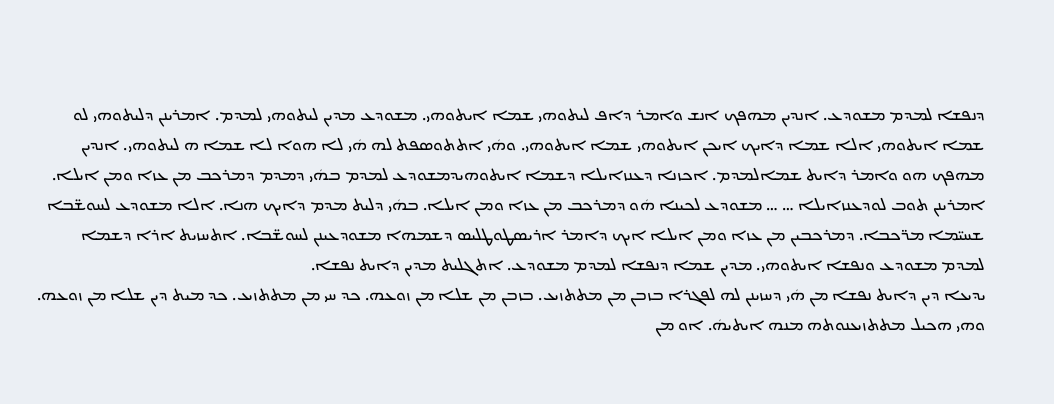ܕܢܦܫܐ ܠܡܕܡ ܡܫܘܕܥ. ܐܢܕܝܢ ܡܗܦܟ ܐܢܫ ܘܐܡܪ ܕܐܦ ܠܝܬܘܗܝ ܫܡܐ ܐܝܬܘܗܝ. ܡܫܘܕܥ ܡܕܝܢ ܠܝܬܘܗܝ ܠܡܕܡ. ܐܡܪܝܢܢ ܕܠܝܬܘܗܝ ܠܘ ܫܡܐ ܐܝܬܘܗܝ ܐܠܐ ܫܡܐ ܕܐܝܟ ܐܝܟܢ ܐܝܬܘܗܝ ܫܡܐ ܐܝܬܘܗܝ. ܘܗܿܝ ܐܬܬܘܣܦܬ ܠܗ ܗܿܝ ܠܐ ܗܘܐ ܠܐ ܫܡܐ ܗ ܠܝܬܘܗܝ. ܐܢܕܝܢ ܡܗܦܟ ܗܘ ܘܐܡܪ ܕܐܝܬ ܫܡܐܠܡܕܡ. ܐܟܙܢܐ ܕܥܢܙܐܝܠܐ ܕܫܡܐ ܐܝܬܘܗܝܕܡܫܘܕܥ ܠܡܕܡ ܒܗܿܝ ܕܡܕܡ ܕܡܪܟܒ ܡܢ ܥܙܐ ܘܡܢ ܐܝܠܐ. ܐܡܪܝܢܢ ܬܘܒ ܠܘܕܥܢܙܐܝܠܐ … … ܡܫܘܕܥ ܠܟܝܢܐ ܗܿܘ ܕܡܪܟܒ ܡܢ ܥܙܐ ܘܡܢ ܐܝܠܐ. ܒܗܿܝ ܕܠܝܬ ܡܕܡ ܕܐܝܟ ܗܢܐ. ܐܠܐ ܡܫܘܕܥ ܠܚܘܫ̈ܒܐ ܫܚܝ̈ܡܐ ܡܪ̈ܟܒܐ. ܕܡܪܟܒܝܢ ܡܢ ܥܙܐ ܘܡܢ ܐܝܠܐ ܐܝܟ ܕܐܡܪ ܐܪܝܣܛܘܛܠܝܣ ܕܫܡܗܐ ܡܫܘܕܥܝܢܢ ܠܚܘܫ̈ܒܐ. ܐܬܚܙܝܬ ܐܪܐ ܕܫܡܐ ܠܡܕܡ ܡܫܘܕܥ ܘܢܦܫܐ ܐܝܬܘܗܝ. ܡܕܝܢ ܫܡܐ ܕܢܦܫܐ ܠܡܕܡ ܡܫܘܕܥ. ܐܬܓܠܝܬ ܡܕܝܢ ܕܐܝܬ ܢܦܫܐ.
ܝܕܝܥܐ ܕܝܢ ܕܐܝܬ ܢܦܫܐ ܡܢ ܗܿܝ ܕܚܙܝܢܢ ܠܗ ܠܦܓܪܐ ܒܙܒܢ ܡܢ ܡܬܬܙܝܥ. ܒܙܒܢ ܡܢ ܫܠܐ ܡܢ ܙܘܥܗ. ܟܕ ܚܝ ܡܢ ܡܬܬܙܝܥ. ܟܕ ܡܝܬ ܕܝܢ ܫܠܐ ܡܢ ܙܘܥܗ. ܘܗܝ ܗܟܝܠ ܡܬܬܙܝܥܢܘܬܗ ܡܢܗ ܐܝܬܝܗܿ. ܐܘ ܡܢ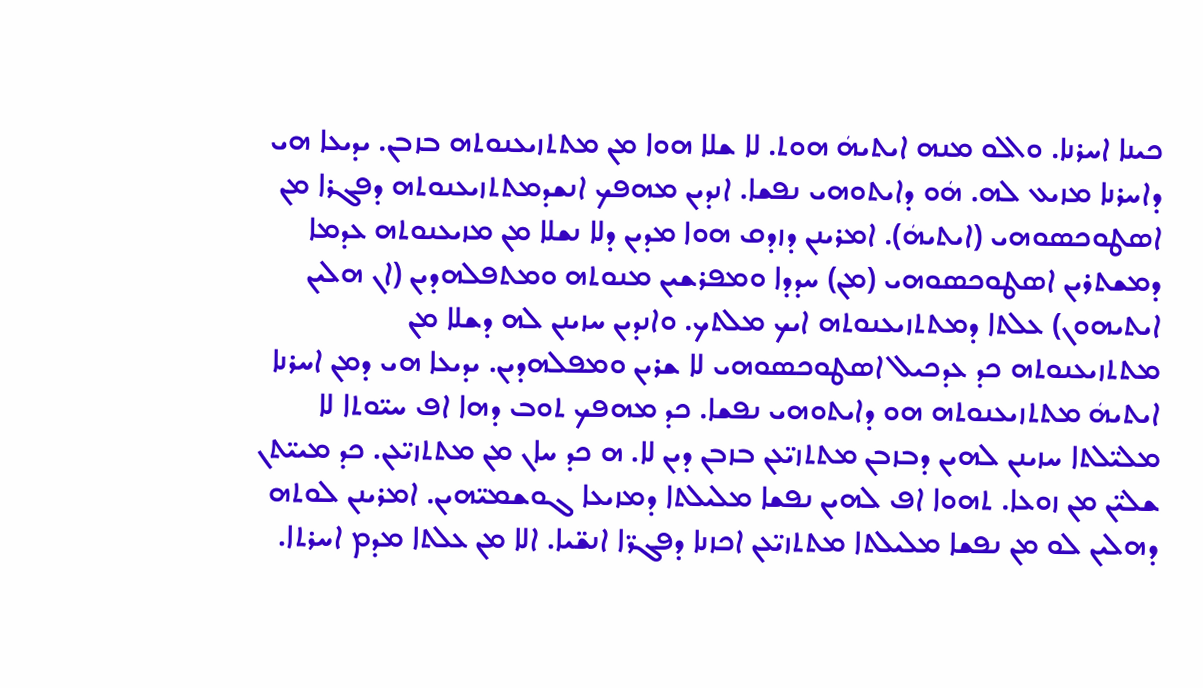ܟܝܢܐ ܐܚܪܢܐ. ܘܐܠܘ ܡܢܗ ܐܝܬܝܗܿ ܗܘܬ. ܠܐ ܫܠܐ ܗܘܐ ܡܢ ܡܬܬܙܝܥܢܘܬܗ ܒܙܒܢ. ܝܕܝܥܐ ܗܝ ܕܐܚܪܢܐ ܡܙܝܥ ܠܗ. ܗܿܘ ܕܐܝܬܘܗܝ ܢܦܫܐ. ܐܢܕܝܢ ܡܗܦܟ ܐܢܫܕܡܬܬܙܝܥܢܘܬܗ ܕܦܓܪܐ ܡܢ ܐܣܛܘܟܣܘܗܝ (ܐܝܬܝܗܿ). ܐܡܪܝܢܢ ܕܙܕܩ ܗܘܐ ܡܕܝܢ ܕܠܐ ܢܫܠܐ ܡܢ ܡܙܝܥܢܘܬܗ ܥܕܡܐ ܕܡܫܬܪܝܢ ܐܣܛܘܟܣܘܗܝ (ܡܢ) ܚܕܕܐ ܘܡܦܪܫܝܢ ܡܢܘܬܗ ܘܡܬܦܠܗܕܝܢ (ܐܢ ܗܠܝܢ ܐܝܬܝܗܘܢ) ܥܠܬܐ ܕܡܬܬܙܝܥܢܘܬܗ ܐܝܟ ܡܠܬܟ. ܘܐܢܕܝܢ ܚܙܝܢܢ ܠܗ ܕܫܠܐ ܡܢ ܡܬܬܙܝܥܢܘܬܗ ܟܕ ܥܕܟܝܠ ܐܣܛܘܟܣܘܗܝ ܠܐ ܫܪܝܢ ܘܡܦܠܗܕܝܢ. ܝܕܝܥܐ ܗܝ ܕܡܢ ܐܚܪܢܐ ܐܝܬܝܗܿ ܡܬܬܙܝܥܢܘܬܗ ܗܘ ܕܐܝܬܘܗܝ ܢܦܫܐ. ܟܕ ܡܗܦܟ ܬܘܒ ܕܗܐ ܐܦ ܚܝ̈ܘܬܐ ܠܐ ܡܠܝ̈ܠܬܐ ܚܙܝܢܢ ܠܗܝܢ ܕܒܙܒܢ ܡܬܬܙܝ̈ܥܢ ܒܙܒܢ ܕܝܢ ܠܐ. ܗ ܟܕ ܚܐܢ ܡܢ ܡܬܬܙܝ̈ܥܢ. ܟܕ ܡܝܝ̈ܬܢ ܫܠܝ̈ܢ ܡܢ ܙܘܥܐ. ܬܗܘܐ ܐܦ ܠܗܝܢ ܢܦܫܐ ܡܠܝܠܬܐ ܕܡܙܝܥܐ ܓܘܫܡܝ̈ܗܝܢ. ܐܡܪܝܢܢ ܠܘܬܗ ܕܗܠܝܢ ܠܘ ܡܢ ܢܦܫܐ ܡܠܝܠܬܐ ܡܬܬܙܝ̈ܥܢ ܐܟܙܢܐ ܕܦܓܪ̈ܐ ܐܢܫ̈ܝܐ. ܐܠܐ ܡܢ ܥܠܬܐ ܡܕܡ ܐܚܪܬܐ.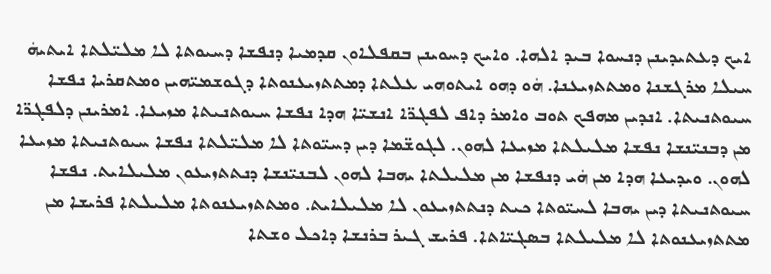ܐܝܟ ܕܥܬܝܕܝܢܢ ܕܢܚܘܐ ܒܝܕ ܐܠܗܐ. ܘܐܝܟ ܕܚܘܝܢܢ ܒܩܦܠܐܘܢ ܩܕܡܝܐ ܕܢܦܫܐ ܕܚܝܘܬܐ ܠܐ ܡܠܝ̈ܠܬܐ ܐܝܬܝܗܿ ܚܝܠܐ ܡܪܓܫܢܐ ܘܡܬܬܙܝܥܢܐ. ܗܿܘ ܕܗܘ ܐܝܬܘܗܝ ܥܠܬܐ ܕܡܬܬܙܝܥܢܘܬܐ ܕܓܘܫܡܝ̈ܗܝܢ ܘܡܬܩܪܝܐ ܢܦܫܐ ܚܝܘܬܢܝܬܐ. ܐܢܕܝܢ ܡܗܦܟ ܬܘܒ ܘܐܡܪ ܕܐܦ ܠܦܓܪ̈ܐ ܐܢܫܝ̈ܐ ܗܕܐ ܢܦܫܐ ܚܝܘܬܢܝܬܐ ܡܙܝܥܐ. ܐܡܪܝܢܢ ܕܠܦܓܪ̈ܐ ܡܢ ܕܒܢܝ̈ܢܫܐ ܢܦܫܐ ܡܠܝܠܬܐ ܡܙܝܥܐ ܠܗܘܢ. ܠܓܘܫ̈ܡܐ ܕܝܢ ܕܚܝ̈ܘܬܐ ܠܐ ܡܠܝ̈ܠܬܐ ܢܦܫܐ ܚܝܘܬܢܝܬܐ ܡܙܝܥܐ ܠܗܘܢ. ܘܝܕܝܥܐ ܗܕܐ ܡܢ ܗܿܝ ܕܢܦܫܐ ܡܢ ܡܠܝܠܬܐ ܝܗܒܐ ܠܗܘܢ ܠܒܢܝ̈ܢܫܐ ܕܢܬܬܙܝܥܘܢ ܡܠܝܠܐܝܬ. ܢܦܫܐ ܚܝܘܬܢܝܬܐ ܕܝܢ ܝܗܒܐ ܠܚܝ̈ܘܬܐ ܟܝܬ ܕܢܬܬܙܝܥܘܢ ܠܐ ܡܠܝܠܐܝܬ. ܘܡܬܬܙܝܥܢܘܬܐ ܡܠܝܠܬܐ ܦܪܝܫܐ ܡܢ ܡܬܬܙܝܥܢܘܬܐ ܠܐ ܡܠܝܠܬܐ ܒܣܓܝ̈ܐܬܐ. ܦܪܝܫ ܓܝܪ ܒܪܢܫܐ ܕܐܟܠ ܘܫܬܐ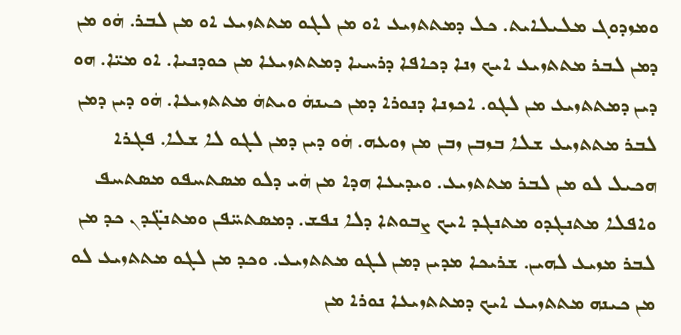ܘܡܙܕܘܓ ܡܠܝܠܐܝܬ. ܟܠ ܕܡܬܬܙܝܥ ܐܘ ܡܢ ܠܓܘ ܡܬܬܙܝܥ ܐܘ ܡܢ ܠܒܪ. ܗܿܘ ܡܢ ܕܡܢ ܠܒܪ ܡܬܬܙܝܥ ܐܝܟ ܙܢܐ ܕܟܐܦܐ ܕܪܚܝܐ ܕܡܬܬܙܝܥܐ ܡܢ ܟܘܕܢܝܐ. ܐܘ ܡܝ̈ܐ. ܗܘ ܕܝܢ ܕܡܬܬܙܝܥ ܡܢ ܠܓܘ. ܐܟܙܢܐ ܕܢܘܪܐ ܕܡܢ ܟܝܢܗܿ ܘܝܬܗܿ ܡܬܬܙܝܥܐ. ܗܿܘ ܕܝܢ ܕܡܢ ܠܒܪ ܡܬܬܙܝܥ ܫܠܐ ܒܙܒܢ ܙܒܢ ܡܢ ܙܘܥܗ. ܗܿܘ ܕܝܢ ܕܡܢ ܠܓܘ ܠܐ ܫܠܐ. ܦܓܪܐ ܗܟܝܠ ܠܘ ܡܢ ܠܒܪ ܡܬܬܙܝܥ. ܘܝܕܝܥܐ ܗܕܐ ܡܢ ܗܿܝ ܕܠܘ ܡܣܬܚܦܘ ܡܣܬܚܦ ܘܐܦܠܐ ܡܬܢܓܕܘ ܡܬܢܓܕ ܐܝܟ ܨܒܘܬܐ ܕܠܐ ܢܦܫ. ܕܡܣܬܚ̈ܦܢ ܘܡܬܢܓ̈ܕܢ ܟܕ ܡܢ ܠܒܪ ܡܙܝܥ ܠܗܝܢ. ܫܪܝܟܐ ܡܕܝܢ ܕܡܢ ܠܓܘ ܡܬܬܙܝܥ. ܘܟܕ ܡܢ ܠܓܘ ܡܬܬܙܝܥ ܠܘ ܡܢ ܟܝܢܗ ܡܬܬܙܝܥ ܐܝܟ ܕܡܬܬܙܝܥܐ ܢܘܪܐ ܡܢ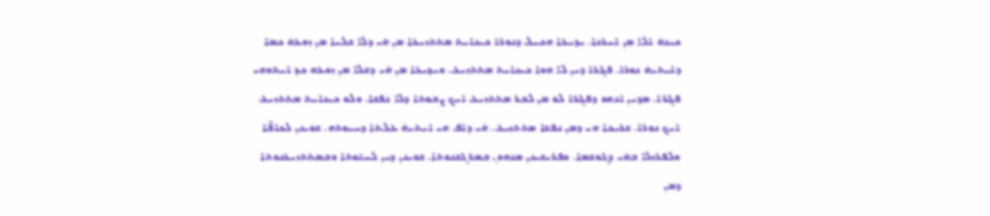ܟܝܢܗܿ ܐܠܐ ܡܢ ܐܚܪܢܐ. ܝܕܝܥܐ ܗܟܝܠ ܕܢܘܪܐ ܟܝܢܐܝܬ ܡܬܬܙܝܥܐ ܡܢ ܗܿܝ ܕܠܐ ܫܠܝܐ ܡܢ ܙܘܥܗܿ ܟܡܐ ܕܐܝܬܝܗܿ ܢܘܪܐ. ܦܓܪܐ ܕܝܢ ܠܐ ܗܘܐ ܟܝܢܐܝܬ ܡܬܬܙܝܥ. ܘܝܕܝܥܐ ܡܢ ܗܿܝ ܕܫܠܐ ܡܢ ܙܘܥܗ ܟܕ ܐܝܬܘܗܝ ܦܓܪܐ. ܡܕܝܢ ܐܢܗܘ ܕܦܓܪܐ ܠܘ ܡܢ ܠܒܪ ܡܬܬܙܝܥ ܐܝܟ ܨܒܘܬܐ ܕܠܐ ܢܦܫܐ. ܘܠܘ ܟܝܢܐܝܬ ܡܬܬܙܝܥ ܐܝܟ ܢܘܪܐ. ܫܪܝܟܐ ܗܝ ܕܡܢ ܢܦܫܐ ܡܬܬܙܝܥ. ܗܿܝ ܕܐܦ ܗܝ ܐܝܬܝܗܿ ܥܠܬܐ ܕܚܝܘܬܗ. ܫܘܝܢܢ ܠܟܐܦ̈ܐ ܘܠܦܪܙܠܐ ܒܗܿܝ ܕܓܘܫܡܐ. ܘܦܪܝܫܝܢܢ ܡܢܗܘܢ ܒܡܪܓܫܢܘܬܐ. ܫܘܝܢܢ ܕܝܢ ܠܚܝ̈ܘܬܐ ܘܒܡܬܬܙܝܥܢܘܬܐ ܕܡܢ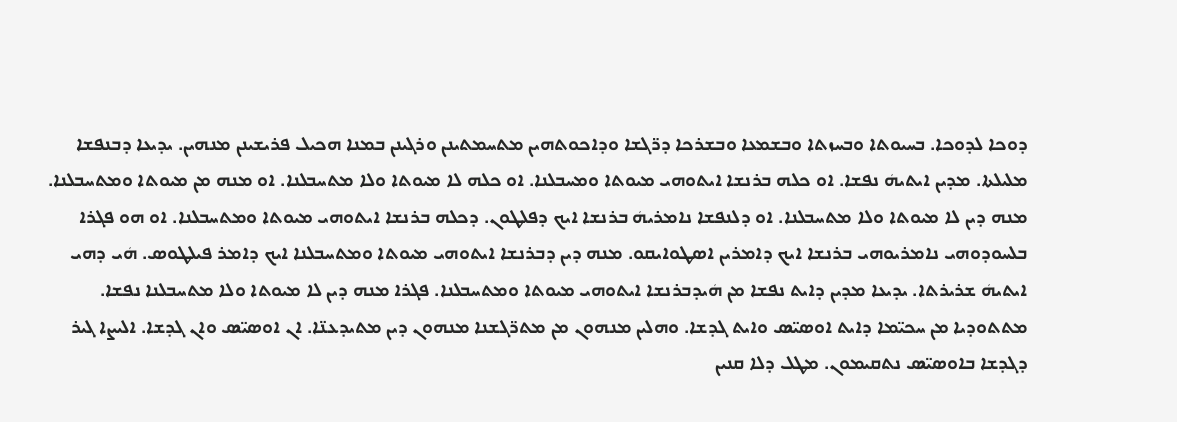ܕܘܟܐ ܠܕܘܟܐ. ܒܚܝܘܬܐ ܘܒܚܙܬܐ ܘܒܫܡܥܐ ܘܒܫܪܟܐ ܕܪ̈ܓܫܐ ܘܕܐܟܘܬܗܝܢ ܡܬܚܡܬܝܢܢ ܘܪܓܝܢܢ ܒܡܢܐ ܗܟܝܠ ܦܪܝܫܝܢܢ ܡܢܗܝܢ. ܝܕܝܥܐ ܕܒܢܦܫܐ ܡܠܝܠܬܐ. ܡܕܝܢ ܐܝܬܝܗܿ ܢܦܫܐ. ܐܘ ܟܠܗ ܒܪܢܫܐ ܐܝܬܘܗܝ ܡܝܘܬܐ ܘܡܚܒܠܢܐ. ܐܘ ܟܠܗ ܠܐ ܡܝܘܬܐ ܘܠܐ ܡܬܚܒܠܢܐ. ܐܘ ܡܢܗ ܡܢ ܡܝܘܬܐ ܘܡܬܚܒܠܢܐ. ܡܢܗ ܕܝܢ ܠܐ ܡܝܘܬܐ ܘܠܐ ܡܬܚܒܠܢܐ. ܐܘ ܕܠܢܦܫܐ ܢܐܡܪܝܗܿ ܒܪܢܫܐ ܐܝܟ ܕܦܠܛܘܢ. ܕܟܠܗ ܒܪܢܫܐ ܐܝܬܘܗܝ ܡܝܘܬܐ ܘܡܬܚܒܠܢܐ. ܐܘ ܗܘ ܦܓܪܐ ܒܠܚܘܕܘܗܝ ܢܐܡܪܝܘܗܝ ܒܪܢܫܐ ܐܝܟ ܕܐܡܪܝܢ ܐܣܛܘܐܝܩܘ. ܡܢܗ ܕܝܢ ܕܒܪܢܫܐ ܐܝܬܘܗܝ ܡܝܘܬܐ ܘܡܬܚܒܠܢܐ ܐܝܟ ܕܐܡܪ ܦܝܠܛܘܣ. ܗܿܝ ܕܗܝ ܐܝܬܝܗܿ ܫܪܝܪܬܐ. ܝܕܝܥܐ ܡܕܝܢ ܕܐܝܬ ܢܦܫܐ ܡܢ ܗܿܝܕܒܪܢܫܐ ܐܝܬܘܗܝ ܡܝܘܬܐ ܘܡܬܚܒܠܢܐ. ܦܓܪܐ ܡܢܗ ܕܝܢ ܠܐ ܡܝܘܬܐ ܘܠܐ ܡܬܚܒܠܢܐ ܢܦܫܐ. ܡܬܬܘܕܝܐ ܡܢ ܚܟܝ̈ܡܐ ܕܐܝܬ ܐܘܣܝ̈ܣ ܘܐܝܬ ܓܕܫܐ. ܘܗܠܝܢ ܡܢܗܘܢ ܡܢ ܡܬܪ̈ܓܫܢܐ ܡܢܗܘܢ ܕܝܢ ܡܬܝܕܥܢ̈ܐ. ܐܢ ܐܘܣܝ̈ܣ ܘܐܢ ܓܕܫܐ. ܐܠܝܨܐ ܓܝܪ ܕܓܕܫܐ ܒܐܘܣܝ̈ܣ ܢܬܩܝܡܘܢ. ܡܛܠ ܕܠܐ ܩܢܝܢ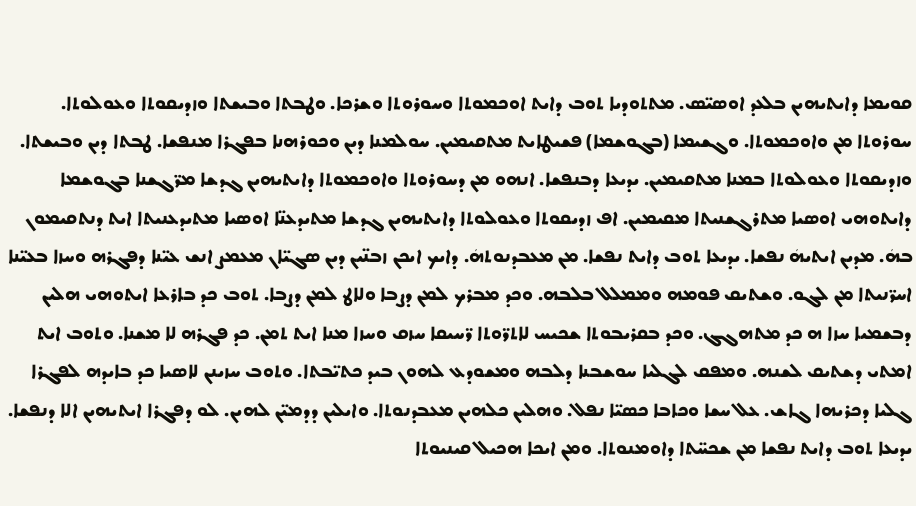ܩܘܝܡܐ ܕܐܝܬܝܗܝܢ ܒܠܥܕ ܐܘܣܝ̈ܣ. ܡܬܬܘܕܝܐ ܬܘܒ ܕܐܝܬ ܐܘܟܡܘܬܐ ܘܚܘܪܘܬܐ ܘܫܪܟܐ. ܘܛܒܬܐ ܘܒܝܫܬܐ ܘܙܕܝܩܘܬܐ ܘܥܘܠܘܬܐ. ܚܘܪܘܬܐ ܡܢ ܘܐܘܟܡܘܬܐ. ܘܓܫܝܡܐ (ܒܓܘܫܡܐ) ܦܫܝܛܐܝܬ ܡܬܩܝܡܝܢ. ܚܘܠܡܢܐ ܕܝܢ ܘܟܘܪܗܢܐ ܒܦܓܪܐ ܡܢܦܫܐ. ܛܒܬܐ ܕܝܢ ܘܒܝܫܬܐ. ܘܙܕܝܩܘܬܐ ܘܥܘܠܘܬܐ ܒܡܢܐ ܡܬܩܝܡܝܢ. ܝܕܝܥܐ ܕܒܢܦܫܐ. ܐܢܗܘ ܡܢ ܕܚܘܪܘܬܐ ܘܐܘܟܡܘܬܐ ܕܐܝܬܝܗܝܢ ܓܕܫܐ ܡܪ̈ܓܫܢܐ ܒܓܘܫܡܐ ܕܐܝܬܘܗܝ ܐܘܣܝܐ ܡܬܪܓܫܢܝܬܐ ܡܩܝܡܝܢ. ܐܦ ܙܕܝܩܘܬܐ ܘܥܘܠܘܬܐ ܕܐܝܬܝܗܝܢ ܓܕܫܐ ܡܬܝܕܥܢ̈ܐ ܐܘܣܝܐ ܡܬܝܕܥܢܝܬܐ ܐܝܬ ܕܢܬܩܝܡܘܢ ܒܗܿ. ܡܕܝܢ ܐܝܬܝܗܿ ܢܦܫܐ. ܝܕܝܥܐ ܬܘܒ ܕܐܝܬ ܢܦܫܐ. ܡܢ ܡܥܒܕܢܘܬܗܿ. ܕܐܝܟ ܐܝܟܢ ܙܒܢ̈ܝܢ ܕܝܢ ܣܓܝ̈ܐܢ ܡܥܡܨ ܐܢܫ ܥܝ̈ܢܐ ܕܦܓܪܗ ܘܚܙܐ ܒܥܝ̈ܢܐ ܐܚܪ̈ܢܝܬܐ ܡܢ ܠܓܘ. ܘܫܬܝܩ ܦܘܡܗ ܘܡܡܠܠ ܒܠܒܗ. ܘܟܕ ܡܒܪܟ ܠܡܢ ܕܨܒܐ ܘܠܐܛ ܠܡܢ ܕܨܒܐ. ܬܘܒ ܟܕ ܒܐܪܥܐ ܐܝܬܘܗܝ ܗܠܝܢ ܕܒܫܡܝܐ ܚܙܐ ܗ ܟܕ ܡܬܗܓܓ. ܘܟܕ ܒܩܪܝܒܘܬܐ ܫܟܝܚ ܠܐܬܪ̈ܘܬܐ ܪ̈ܚܝܩܐ ܚܙܩ ܘܚܙܐ ܡܢܐ ܐܝܬ ܬܡܢ. ܟܕ ܦܓܪܗ ܠܐ ܡܫܢܐ. ܘܬܘܒ ܐܝܬ ܐܡܬܝ ܕܫܬܝܩ ܠܫܢܗ. ܘܡܦܩ ܠܓܠܝܐ ܚܘܫܒܢܐ ܕܠܒܗ ܘܡܫܘܕܥ ܠܗܘܢ ܒܝܕ ܟܬܝ̈ܒܬܐ. ܘܬܘܒ ܚܙܝܢܢ ܠܐܣܝܐ ܟܕ ܒܐܝܕܗ ܠܦܓܪܐ ܓܠܝܐ ܕܟܪܝܗܐ ܓܐܫ. ܥܠ ܚܫܐ ܘܟܐܒܐ ܟܣܝ̈ܐ ܢܦܠ. ܘܗܠܝܢ ܟܠܗܝܢ ܡܥܒܕܢܘܬܐ. ܘܐܝܠܝܢ ܕܕܡܝ̈ܢ ܠܗܝܢ. ܠܘ ܕܦܓܪܐ ܐܝܬܝܗܝܢ ܐܠܐ ܕܢܦܫܐ. ܝܕܝܥܐ ܬܘܒ ܕܐܝܬ ܢܦܫܐ ܡܢ ܫܟܚ̈ܬܐ ܕܐܘܡܢܘܬܐ. ܘܡܢ ܐܝܟܐ ܗܟܝܠ ܩܝܢܝܘܬܐ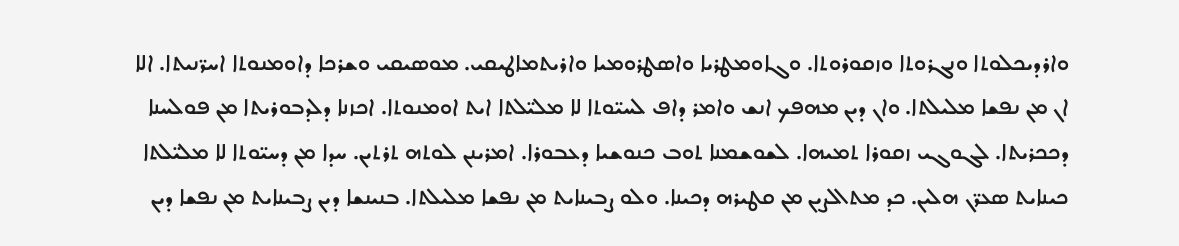ܘܐܪܕܝܟܠܘܬܐ ܘܢܓܪܘܬܐ ܘܙܩܘܪܘܬܐ. ܘܓܐܘܡܛܪܝܐ ܘܐܣܛܪܘܡܝܐ ܘܐܪܝܬܡܐܛܝܩܝ. ܡܘܣܝܩܝ ܘܫܪܟܐ ܕܐܘܡܢܘܬܐ ܐܚܪ̈ܢܝܬܐ. ܐܠܐ ܐܢ ܡܢ ܢܦܫܐ ܡܠܝܠܬܐ. ܘܐܢ ܕܝܢ ܡܗܦܟ ܐܢܫ ܘܐܡܪ ܕܐܦ ܠܚܝ̈ܘܬܐ ܠܐ ܡܠܝ̈ܠܬܐ ܐܝܬ ܐܘܡܢܘܬܐ. ܐܟܙܢܐ ܕܠܕܒܘܪܝܬܐ ܡܢ ܦܘܠܚܢܐ ܕܟܟܪܝܬܐ. ܠܓܘܓܝ ܙܩܘܪܐ ܬܡܝܗܐ. ܠܫܘܫܡܢܐ ܬܘܒ ܟܢܘܫܝܐ ܕܥܒܘܪܐ. ܐܡܪܝܢܢ ܠܘܬܗ ܬܪܬܝܢ. ܚܕܐ ܡܢ ܕܚܝ̈ܘܬܐ ܠܐ ܡܠܝ̈ܠܬܐ ܟܝܢܐܝܬ ܣܥܪ̈ܢ ܗܠܝܢ. ܟܕ ܡܬܐܠܨܝܢ ܡܢ ܩܛܝܪܗ ܕܟܝܢܐ. ܘܠܘ ܨܒܝܢܐܝܬ ܡܢ ܢܦܫܐ ܡܠܝܠܬܐ. ܒܢܝܢܫܐ ܕܝܢ ܨܒܝܢܐܝܬ ܡܢ ܢܦܫܐ ܕܝܢ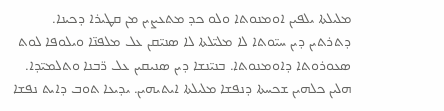ܡܠܝܠܬܐ ܝܠܦܝܢ ܐܘܡܢܘܬܐ ܘܠܘ ܟܕ ܡܬܥܨܝܢ ܡܢ ܩܛܝܪܐ ܕܟܝܢܐ. ܕܬܪܬܝܢ ܕܝܢ ܚܝ̈ܘܬܐ ܠܐ ܡܠܝ̈ܠܬܐ ܠܐ ܣܢܝ̈ܩܢ ܥܠ ܡܠܦܢ̈ܐ ܘܝܠܘܦܐ ܠܘܬ ܣܥܘܪܘܬܐ ܕܐܘܡܢܘܬܐ. ܒܢܝ̈ܢܫܐ ܕܝܢ ܣܢܝܩܝܢ ܥܠ ܪ̈ܒܢܐ ܘܬܠܡܝ̈ܕܐ. ܗܠܝܢ ܟܠܗܝܢ ܫܟܚܬܐ ܕܢܦܫܐ ܡܠܝܠܬܐ ܐܝܬܝܗܝܢ. ܝܕܝܥܐ ܬܘܒ ܕܐܝܬ ܢܦܫܐ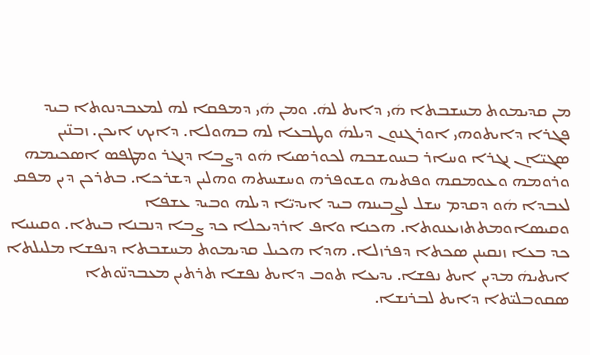ܡܢ ܩܕܝܡܘܬ ܡܚܫܒܬܐ ܗܿܝ ܕܐܝܬ ܠܗܿ. ܘܡܢ ܗܿܝ ܕܡܦܩܐ ܠܗ ܠܡܥܒܕܢܘܬܐ ܒܝܕ ܦܓܪܐ ܕܐܝܬܘܗܝ ܐܘܪܓܢܘܢ ܕܝܠܗܿ ܘܛܒܥܐ ܠܗ ܒܗܘܠܐ. ܕܐܝܟ ܐܝܟܢ. ܙܒܢ̈ܝܢ ܣܓܝ̈ܐܢ ܢܓܪܐ ܘܚܐܪ ܒܚܘܫܒܗ ܠܟܘܪܣܝܐ ܗܿܘ ܕܨܒܐ ܕܢܓܪ ܘܡܛܦܣ ܐܣܟܝܡܗ ܘܪܘܡܗ ܘܥܘܡܩܗ ܘܦܬܝܗ ܘܫܘܦܪܗ ܘܚܫܚܬܗ ܘܗܠܝܢ ܕܫܪܟܐ. ܒܬܪܟܢ ܕܝܢ ܡܦܩ ܠܥܒܕܐ ܗܿܘ ܕܩܕܡ ܚܫܠ ܠܨܒܝܢܗ ܒܝܕ ܐܝܕܝ̈ܐ ܕܝܠܗ ܘܒܝܕ ܥܫܦܐ ܘܩܝܣܐܘܡܬܬܙܝܥܢܘܬܐ. ܗܟܢܐ ܘܐܦ ܐܪܕܝܟܠܐ ܟܕ ܨܒܐ ܕܢܒܢܐ ܒܝܬܐ. ܘܩܝܢܝܐ ܟܕ ܒܥܐ ܙܢܩܝܢܢ ܣܟܬܐ ܕܦܪܙܠܐ. ܗܕܐ ܗܟܝܠ ܩܕܝܡܘܬ ܡܚܫܒܬܐ ܕܢܦܫܐ ܡܠܝܠܬܐ ܐܝܬܝܗܿ ܡܕܝܢ ܐܝܬ ܢܦܫܐ. ܝܕܝܥܐ ܬܘܒ ܕܐܝܬ ܢܦܫܐ ܬܪܬܝܢ ܡܥܒܕܢ̈ܘܬܐ ܣܩܘܒܠܝ̈ܬܐ ܕܐܝܬ ܠܒܪܢܫܐ.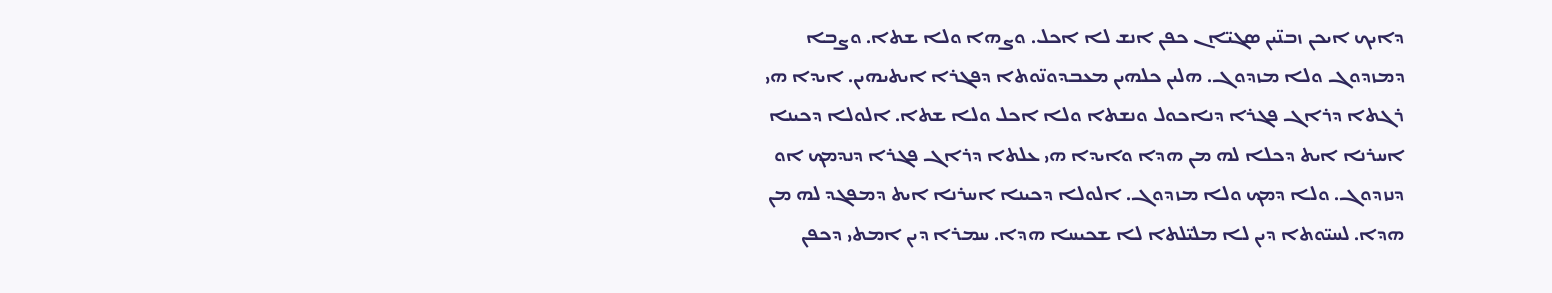ܕܐܝܟ ܐܝܟܢ ܙܒܢ̈ܝܢ ܣܓܝ̈ܐܢ ܟܦܢ ܐܢܫ ܠܐ ܐܟܠ. ܘܨܗܐ ܘܠܐ ܫܬܐ. ܘܨܒܐ ܕܡܙܕܘܓ ܘܠܐ ܡܙܕܘܓ. ܗܠܝܢ ܟܠܗܝܢ ܡܥܒܕܘܢ̈ܘܬܐ ܕܦܓܪܐ ܐܝܬܝܗܝܢ. ܐܝܕܐ ܗܝ ܪܓܬܐ ܕܪܐܓ ܦܓܪܐ ܕܢܐܟܘܠ ܘܢܫܬܐ ܘܠܐ ܐܟܠ ܘܠܐ ܫܬܐ. ܐܠܘܠܐ ܕܟܝܢܐ ܐܚܪܢܐ ܐܝܬ ܕܟܠܐ ܠܗ ܡܢ ܗܕܐ ܘܐܝܕܐ ܗܝ ܥܠܬܐ ܕܪܐܓ ܦܓܪܐ ܕܢܕܡܟ ܐܘ ܕܢܙܕܘܓ. ܘܠܐ ܕܡܟ ܘܠܐ ܡܙܕܘܓ. ܐܠܘܠܐ ܕܟܝܢܐ ܐܚܪܢܐ ܐܝܬ ܕܡܦܓܕ ܠܗ ܡܢ ܗܕܐ. ܠܚܝ̈ܘܬܐ ܕܝܢ ܠܐ ܡܠܝ̈ܠܬܐ ܠܐ ܫܟܝܚܐ ܗܕܐ. ܚܡܪܐ ܕܝܢ ܐܡܬܝ ܕܟܦܢ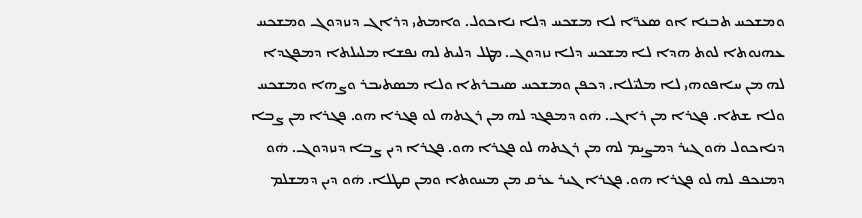ܘܡܫܟܚ ܬܒܢܐ ܐܘ ܣܥܪ̈ܐ ܠܐ ܡܫܟܚ ܕܠܐ ܢܐܟܘܠ. ܘܐܡܬܝ ܕܪܐܓ ܕܢܙܕܘܓ ܘܡܫܟܚ ܥܗܢܘܬܐ ܠܘܬ ܗܕܐ ܠܐ ܡܫܟܚ ܕܠܐ ܢܙܕܘܓ. ܡܛܠ ܕܠܝܬ ܠܗ ܢܦܫܐ ܡܠܝܠܬܐ ܕܡܦܓܕܐ ܠܗ ܡܢ ܚܐܦܘܗܝ ܠܐ ܡܠܝ̈ܠܐ. ܕܟܦܢ ܘܡܫܟܚ ܣܝܒܪܬܐ ܘܠܐ ܡܣܬܝܒܪ ܘܨܗܐ ܘܡܫܟܚ ܘܠܐ ܫܬܐ. ܦܓܪܐ ܡܢ ܪܐܓ. ܗܿܘ ܕܡܦܓܕ ܠܗ ܡܢ ܪܓܬܗ ܠܘ ܦܓܪܐ ܗܘ. ܦܓܪܐ ܡܢ ܨܒܐ ܕܢܐܟܘܠ ܗܿܘ ܓܝܪ ܕܡܨܝܡ ܠܗ ܡܢ ܪܓܬܗ ܠܘ ܦܓܪܐ ܗܘ. ܦܓܪܐ ܕܝܢ ܨܒܐ ܕܢܙܕܘܓ. ܗܿܘ ܕܡܢܟܦ ܠܗ ܠܘ ܦܓܪܐ ܗܘ. ܦܓܪܐ ܓܝܪ ܥܪܩ ܡܢ ܡܚܘܬܐ ܘܡܢ ܩܛܠܐ. ܗܿܘ ܕܝܢ ܕܡܫܠܡ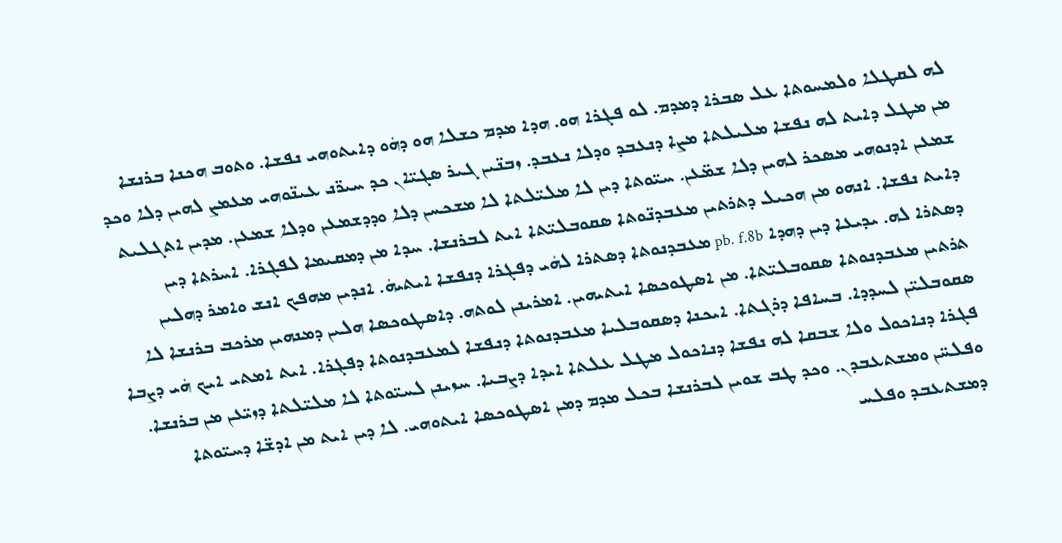ܠܗ ܠܩܛܠܐ ܘܠܡܚܘܬܐ ܥܠ ܣܒܪܐ ܕܡܕܡ. ܠܘ ܦܓܪܐ ܗܘ. ܗܕܐ ܡܕܡ ܟܫܠܐ ܗܘ ܕܗܿܘ ܕܐܝܬܘܗܝ ܢܦܫܐ. ܘܬܘܒ ܗܟܢܐ ܒܪܢܫܐ ܡܢ ܡܛܠ ܕܐܝܬ ܠܗ ܢܦܫܐ ܡܠܝܠܬܐ ܡܨܐ ܕܢܥܒܕ ܘܕܠܐ ܢܥܒܕ. ܙܒܢ̈ܝܢ ܓܝܪ ܣܓܝ̈ܐܢ ܟܕ ܚܝܪ̈ܢ ܥܝܢ̈ܘܗܝ ܡܥܡܨ ܠܗܝܢ ܕܠܐ ܘܟܕ ܫܡܥܢ ܐܕܢܘܗܝ ܡܣܟܪ ܠܗܝܢ ܕܠܐ ܫܡ̈ܥܢ. ܚܝ̈ܘܬܐ ܕܝܢ ܠܐ ܡܠܝ̈ܠܬܐ ܠܐ ܡܫܟܚܢ ܕܠܐ ܘܕܕܫܡܥܢ ܘܕܠܐ ܫܡܥܢ. ܡܕܝܢ ܐܬܓܠܝܬ ܕܐܝܬ ܢܦܫܐ. ܐܢܗܘ ܡܢ ܗܟܝܠ ܕܬܪܬܝܢ ܡܥܒܕܢ̈ܘܬܐ ܣܩܘܒܠܝ̈ܬܐ ܐܝܬ ܠܒܪܢܫܐ. ܚܕܐ ܡܢ ܕܡܩܝܡܐ ܠܦܓܪܐ. ܐܚܪܬܐ ܕܝܢ ܕܣܬܪܐ ܠܗ. ܝܕܝܥܐ ܕܝܢ ܕܗܕܐ pb. f.8b ܡܥܒܕܢܘܬܐ ܕܣܬܪܐ ܠܗܿܝ ܕܦܓܪܐ ܕܢܦܫܐ ܐܝܬܝܗܿ. ܐܢܕܝܢ ܡܗܦܟ ܐܢܫ ܘܐܡܪ ܕܗܠܝܢ ܬܪܬܝܢ ܡܥܒܕܢܘܬܐ ܣܩܘܒܠܝ̈ܬܐ. ܡܢ ܐܣܛܘܟܣܐ ܐܝܬܝܗܝܢ. ܐܡܪܝܢܢ ܠܘܬܗ. ܕܐܣܛܘܟܣܐ ܗܠܝܢ ܕܡܢܗܝܢ ܡܪܟܒ ܒܪܢܫܐ ܠܐ ܣܩܘܒܠܝ̈ܢ ܠܚܕܕܐ. ܒܚܐܦܐ ܕܪܓܬܐ. ܐܝܟܢܐ ܕܣܩܘܒܠܝܐ ܡܥܒܕܢܘܬܐ ܕܢܦܫܐ ܠܡܥܒܕܢܘܬܐ ܕܦܓܪܐ. ܐܝܬ ܐܡܬܝ ܐܝܟ ܗܿܝ ܕܨܒܐ ܦܓܪܐ ܕܢܐܟܘܠ ܘܠܐ ܫܒܩܐ ܠܗ ܢܦܫܐ ܕܢܐܟܘܠ ܡܛܠ ܥܠܬܐ ܐܝܕܐ ܕܨܒܝܐ. ܚܙܝܢܢ ܠܚܝ̈ܘܬܐ ܠܐ ܡܠܝ̈ܠܬܐ ܕܙܝ̈ܥܢ ܡܢ ܒܪܢܫܐ. ܘܦܠܚ̈ܢ ܘܡܫܬܥܒܕܢ. ܘܟܕ ܛܒ ܫܘܝܢ ܠܒܪܢܫܐ ܒܟܠ ܡܕܡ ܕܡܢ ܐܣܛܘܟܣܐ ܐܝܬܘܗܝ. ܠܐ ܕܝܢ ܐܝܬ ܡܢ ܐܕܫ̈ܐ ܕܚܝ̈ܘܬܐ ܕܡܫܬܥܒܕ ܘܦܠܚ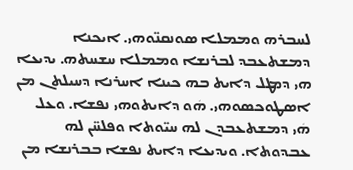ܠܚܒܪܗ ܘܡܡܠܐ ܣܘܢܩܢ̈ܘܗܝ. ܐܝܟܢܐ ܕܡܫܬܥܒܕ ܠܒܪܢܫܐ ܘܡܡܠܐ ܚܫܚܬܗ. ܝܕܝܥܐ ܗܝ ܕܡܛܠ ܕܐܝܬ ܒܗ ܟܝܢܐ ܐܚܪܢܐ ܕܚܝܠܬܢ ܡܢ ܐܣܛܘܟܣܘܗܝ. ܗܿܘ ܕܐܝܬܘܗܝ ܢܦܫܐ. ܘܥܠ ܗܿܝ ܕܡܫܬܥܒܕܢ ܠܗ ܚܝ̈ܘܬܐ ܘܦܠܚ̈ܢ ܠܗ ܥܒܕܘܬܐ. ܘܝܕܝܥܐ ܕܐܝܬ ܢܦܫܐ ܒܒܪܢܫܐ ܡܢ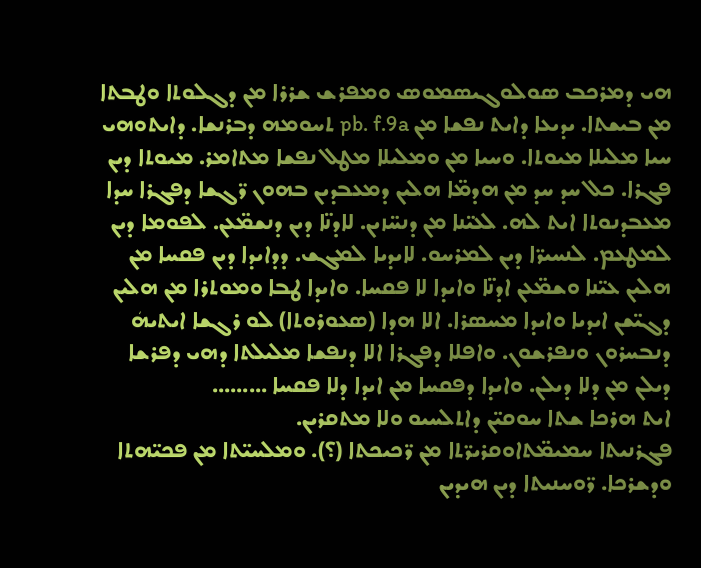ܗܝ ܕܡܪܟܒ ܣܘܠܘܓܝܣܡܘܣ ܘܡܦܪܫ ܫܪܪܐ ܡܢ ܕܓܠܘܬܐ ܘܛܒܬܐ ܡܢ ܒܝܫܬܐ. ܝܕܝܥܐ ܕܐܝܬ ܢܦܫܐ ܡܢ pb. f.9a ܬܚܘܡܗ ܕܒܪܢܫܐ. ܕܐܝܬܘܗܝ ܚܝܐ ܡܠܝܠܐ ܡܝܘܬܐ. ܘܚܝܐ ܡܢ ܘܡܠܝܠܐ ܡܛܠ ܢܦܫܐ ܡܬܐܡܪ. ܡܝܘܬܐ ܕܝܢ ܦܓܪܐ. ܟܠ ܚܕ ܚܕ ܡܢ ܗܕܡ̈ܐ ܗܠܝܢ ܕܡܥܒܕܝܢ ܒܗܘܢ ܪ̈ܓܫܐ ܕܦܓܪܐ ܚܕܐ ܡܥܒܕܢܘܬܐ ܐܝܬ ܠܗ. ܠܥܝ̈ܢܐ ܡܢ ܕܢܚ̈ܙܝܢ. ܠܐܕܢ̈ܐ ܕܝܢ ܕܢܫܡ̈ܥܢ. ܠܦܘܡܐ ܕܝܢ ܠܡܛܥܡ. ܠܢܚܝܪ̈ܐ ܕܝܢ ܠܡܪܚܘ. ܠܐܝܕܝܐ ܠܡܓܫ. ܕܕܐܝܕܐ ܕܝܢ ܦܩܚܐ ܡܢ ܗܠܝܢ ܥܝ̈ܢܐ ܘܫܡ̈ܥܢ ܐܕܢ̈ܐ ܘܐܝܕܐ ܠܐ ܦܩܚܐ. ܘܐܝܕܐ ܛܒܐ ܘܡܘܬܪܐ ܡܢ ܗܠܝܢ ܕܓܝ̈ܫܢ ܐܝܕܝܐ ܘܐܝܕܐ ܡܚܣܪܐ. ܐܠܐ ܗܕܐ (ܣܥܘܪܘܬܐ) ܠܘ ܪܓܫܐ ܐܝܬܝܗܿ ܕܢܒܚܪܘܢ ܘܢܦܪܫܘܢ. ܘܐܦܠܐ ܕܦܓܪܐ ܐܠܐ ܕܢܦܫܐ ܡܠܝܠܬܐ ܕܗܝ ܕܦܪܫܐ ܕܝܠܢ ܡܢ ܕܠܐ ܕܝܠܢ. ܘܐܝܕܐ ܕܦܩܚܐ ܡܢ ܐܝܕܐ ܕܠܐ ܦܩܚܐ ………
ܐܝܬ ܗܪܟܐ ܫܬܐ ܚܘܩܝ̈ܢ ܕܐܬܠܚܝܘ ܘܠܐ ܡܬܩܪܝܢ.
ܦܓܪܢܝܬܐ ܚܡܝܡ̈ܬܐܘܩܪܝܪ̈ܬܐ ܡܢ ܪ̈ܟܝܟܬܐ (؟). ܘܡܠܚܝ̈ܬܐ ܡܢ ܦܟܝ̈ܗܬܐ ܘܕܫܪܟܐ. ܪ̈ܘܚܢܝܬܐ ܕܝܢ ܗܝܕܝܢ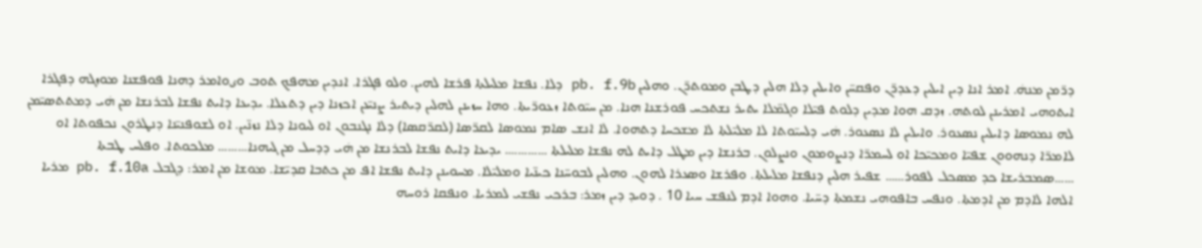ܕܪ̈ܡܢ ܡܢܗܿ. ܐܡܪ ܐܢܐ ܕܝܢ ܐܝܠܝܢ ܕܥܕܪ̈ܢ ܘܦܩܚ̈ܢ ܘܐܝܠܝܢ ܕܠܐ ܗܠܝܢ ܕܛܒܢ ܘܡܘܬܪ̈ܢ. ܘܗܠܝܢ pb. f.9b ܕܠܐ. ܢܦܫܐ ܡܠܝܠܬܐ ܦܪܫܐ ܠܗܝܢ. ܘܠܘ ܦܓܪܐ. ܐܢܕܝܢ ܡܗܦܟ ܬܘܒ ܘىܘܐܡܪ ܕܗܢܐ ܦܘܦܫܢܐ ܡܘܙܓܗ ܕܦܓܪܐ ܐܝܬܘܗܝ ܐܡܪܝܢܢ ܠܘܬܗ. ܙܕܩ ܗܘܐ ܡܕܝܢ ܕܠܘܬ ܦܝ̈ܠܐ ܘܓܡ̈ܠܐ ܝܬܝܪ ܢܫܬܟܚ ܦܘܪܫܢܐ ܗܢܐ. ܡܢ ܚܝ̈ܘܬܐ ܙܥܘܪ̈ܝܬܐ. ܘܗܐ ܚܙܝܢܢ ܠܗܠܝܢ ܕܝܬܝܪ ܨܢܝ̈ܥܢ ܐܟܙܢܐ ܕܝܢ ܕܬܥܠܐ. ܝܕܝܥܐ ܕܐܝܬ ܢܦܫܐ ܠܒܪܢܫܐ ܡܢ ܗܿܝ ܕܡܬܬܣܝ̈ܡܢ ܠܗ ܢܡܘܣܐ ܕܐܝܠܝܢ ܢܣܥܘܪ. ܘܐܝܠܝܢ ܠܐ ܢܣܥܘܪ. ܗܿܝ ܕܠܚܝ̈ܘܬܐ ܠܐ ܡܠܝ̈ܠܬܐ ܠܐ ܡܫܟܚܐ ܕܬܗܘܐ. ܠܐ ܐܢܫ ܣܐܡ ܢܡܘܣܐ ܠܩܪ̈ܣܐ (ܠܩܪ̈ܩܣܐ) ܕܠܐ ܢܓܢܒܘܢ ܐܘ ܠܝܘܢܐ ܕܠܐ ܢܙܢ̈ܝܢ. ܐܘ ܠܫܘܦܢܝ̈ܢܐ ܕܢܛܪܘܢ ܢܟܦܘܬܐ ܐܘ ܠܐܡܪ̈ܐ ܕܢܗܘܘܢ ܫܦܝ̈ܐ ܘܡܟܝ̈ܟܐ ܐܘ ܠܚܡܪ̈ܐ ܕܢܨܘܡܘܢ ܘܢܨܠܘܢ. ܒܪܢܫܐ ܕܝܢ ܡܛܠ ܕܐܝܬ ܠܗ ܢܦܫܐ ܡܠܝܠܬܐ …………. ܝܕܝܥܐ ܕܐܝܬ ܢܦܫܐ ܠܒܪܢܫܐ ܡܢ ܗܿܝ ܕܕܚܠ ܡܢ ܓܝܗܢܐ……… ܡܠܟܘܬܐ. ܘܦܠܚ ܛܒܬܐ ……ܣܡܒܪܝܫܐ ܟܕ ܡܣܟܠ ܠܦܘܪ…… ܫܦܝܪ ܗܠܝܢ ܕܢܦܫܐ ܡܠܝܠܬܐ. ܘܦܪܫܐ ܘܣܥܪܐ ܠܗܘܢ. ܘܗܠܝܢ ܠܒܘܚ̈ܢܐ ܟܝܢ̈ܝܐ ܘܡܠܝ̈ܠܐ. ܡܚܘܝܢܢ ܕܐܝܬ ܢܦܫܐ ܐܦ ܡܢ ܟܬܒܐ ܩܕܝ̈ܫܐ. ܡܘܫܐ ܡܢ ܐܡܪ: ܕܓܒܠ pb. f.10a ܡܪܝܐ ܐܠܗܐ ܠܐܕܡ ܡܢ ܐܕܡܬܐ. ܘܢܦܚ ܒܐܦܘܗܝ ܢܫܡܬܐ ܕܚ̈ܝܐ. ܘܗܘܐ ܐܕܡ ܠܢܦܫ ܚܝܐ 10 . ܕܘܝܕ ܕܝܢ ܙܡܪ: ܒܪܟܝ ܢܦܫܝ ܠܡܪܝܐ. ܘܢܦܩܐ ܪܘܚܗ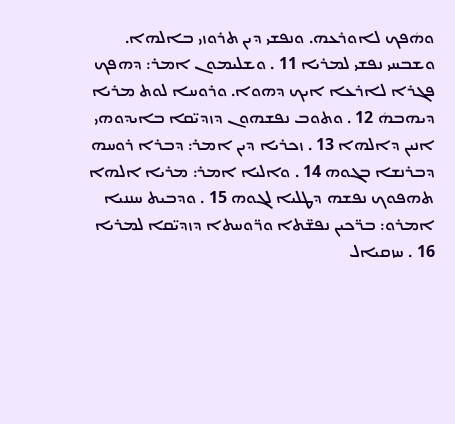ܘܗܿܦܟ ܠܐܘܪܥܗ. ܘܢܦܫܝ ܕܝܢ ܬܪܘܙܝ ܒܐܠܗܐ. ܘܫܒܚܝ ܢܦܫܝ ܠܡܪܝܐ 11 . ܘܫܠܝܡܘܢ ܐܡܪ: ܕܗܦܟ ܦܓܪܐ ܠܐܪܥܐ ܐܝܟ ܕܗܘܐ. ܘܪܘܚܐ ܠܘܬ ܡܪܝܐ ܕܝܗܒܗܿ 12 . ܘܬܘܒ ܢܦܫܗܘܢ ܕܙܕܝ̈ܩܐ ܒܐܝܕܘܗܝ ܐܢܝܢ ܕܐܠܗܐ 13 . ܙܟܪܝܐ ܕܝܢ ܐܡܪ: ܕܒܪܐ ܪܘܚܗ ܕܒܪܢܫܐ ܒܓܘܗ 14 . ܘܐܠܝܐ ܐܡܪ: ܡܪܝܐ ܐܠܗܐ ܬܗܦܘܟ ܢܦܫܗ ܕܛܠܝܐ ܠܓܘܗ 15 . ܘܕܒܝܬ ܚܢܢܝܐ ܐܡܪܘ: ܒܪ̈ܟܝܢ ܢܦܫ̈ܬܐ ܘܪ̈ܘܚܬܐ ܕܙܕܝ̈ܩܐ ܠܡܪܝܐ 16 . ܚܙܩܝܐܠ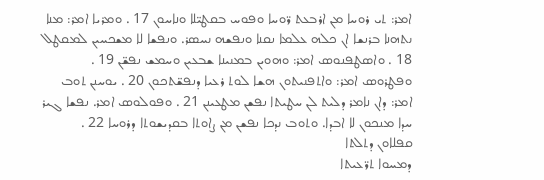ܐܡܪ: ܬܝ ܪܘܚܐ ܡܢ ܐܪܒܥܬ ܪ̈ܘܚܐ ܘܦܘܚ ܒܩܛܝ̈ܠܐ ܘܢܐܚܘܢ 17 . ܘܡܪܝܐ ܐܡܪ: ܡܢܐ ܢܬܗܢܐ ܒܪܢܫܐ ܐܢ ܟܠܗ ܥܠܡܐ ܢܩܢܐ ܘܢܦܫܗ ܢܚܣܪ. ܘܢܦܫܐ ܠܐ ܡܫܟܚܝܢ ܠܡܩܛܠ 18 . ܘܐܣܛܦܢܘܣ ܐܡܪ: ܘܗܘܝܢ ܒܡܢܝܢܐ ܫܒܥܝܢ ܘܚܡܫ ܢܦܫ̈ܢ 19 . ܘܦܛܪܘܣ ܐܡܪ: ܘܐܬܦܢܝܬܘܢ ܗܫܐ ܠܘܬ ܪܥܝܐ ܕܢܦܫ̈ܬܟܘܢ 20 . ܝܘܚܢܢ ܬܘܒ ܐܡܪ: ܕܐܢ ܢܐܡܪ ܕܠܝܬ ܠܢ ܚܛܝܬܐ ܢܦܫܢ ܡܛܥܝܢܢ 21 . ܘܦܘܠܘܣ ܐܡܪ. ܢܦܫܐ ܓܝܪ ܚܕܐ ܡܢܟܘܢ ܠܐ ܐܒܕܐ. ܘܬܘܒ ܢܕܟܐ ܢܦܫܢ ܡܢ ܨܐܘܬܐ ܒܩܕܝܫܘܬܐ ܕܪܘܚܐ 22 .
ܩܦܠܐܘܢ ܕܬܠܬܐ
ܕܡܚܘܐ ܬܪ̈ܥܝܬܐ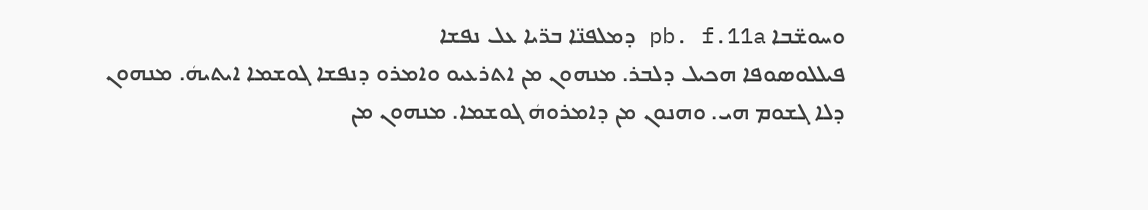ܘܚܘܫ̈ܒܐ pb. f.11a ܕܡܠܦܢ̈ܐ ܒܪ̈ܝܐ ܥܠ ܢܦܫܐ
ܦܝܠܠܘܣܘܦܐ ܗܟܝܠ ܕܠܒܪ. ܡܢܗܘܢ ܡܢ ܐܬܪܥܝܘ ܘܐܡܪܘ ܕܢܦܫܐ ܓܘܫܡܐ ܐܝܬܝܗܿ. ܡܢܗܘܢ ܕܠܐ ܓܫܘܡ ܗܝ. ܘܗܢܘܢ ܡܢ ܕܐܡܪܘܗܿ ܓܘܫܡܐ. ܡܢܗܘܢ ܡܢ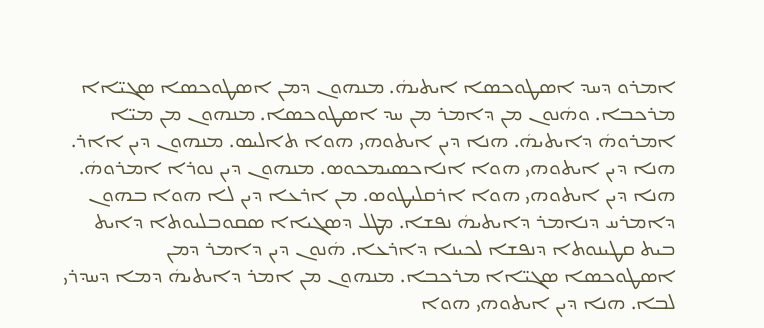ܐܡܪܘ ܕܚܕ ܐܣܛܘܟܣܐ ܐܝܬܝܗܿ. ܡܢܗܘܢ ܕܡܢ ܐܣܛܘܟܣܐ ܣܓܝ̈ܐܐ ܡܪܟܒܐ. ܘܗܿܢܘܢ ܡܢ ܕܐܡܪ ܡܢ ܚܕ ܐܣܛܘܟܣܐ. ܡܢܗܘܢ ܡܢ ܡܝ̈ܐ ܐܡܪܘܗܿ ܕܐܝܬܝܗܿ. ܗܢܐ ܕܝܢ ܐܝܬܘܗܝ ܗܘܐ ܬܐܠܝܣ. ܡܢܗܘܢ ܕܝܢ ܐܐܪ. ܗܢܐ ܕܝܢ ܐܝܬܘܗܝ ܗܘܐ ܐܢܐܟܣܝܡܟܘܣ. ܡܢܗܘܢ ܕܝܢ ܢܘܪܐ ܐܡܪܘܗܿ. ܗܢܐ ܕܝܢ ܐܝܬܘܗܝ ܗܘܐ ܐܪܩܠܝܛܘܣ. ܡܢ ܐܪܥܐ ܕܝܢ ܠܐ ܗܘܐ ܒܗܘܢ ܕܐܡܪܚ ܕܢܐܡܪ ܕܐܝܬܝܗܿ ܢܦܫܐ. ܡܛܠ ܕܣܓܝܐܐ ܣܩܘܒܠܝܘܬܐ ܕܐܝܬ ܒܝܬ ܩܛܝܢܘܬܐ ܕܢܦܫܐ ܠܟܝܢܐ ܕܐܪܥܐ. ܗܿܢܘܢ ܕܝܢ ܕܐܡܪ ܕܡܢ ܐܣܛܘܟܣܐ ܣܓܝ̈ܐܐ ܡܪܟܒܐ. ܡܢܗܘܢ ܡܢ ܐܡܪ ܕܐܝܬܝܗܿ ܕܡܐ ܕܚܕܪܝ ܠܒܐ. ܗܢܐ ܕܝܢ ܐܝܬܘܗܝ ܗܘܐ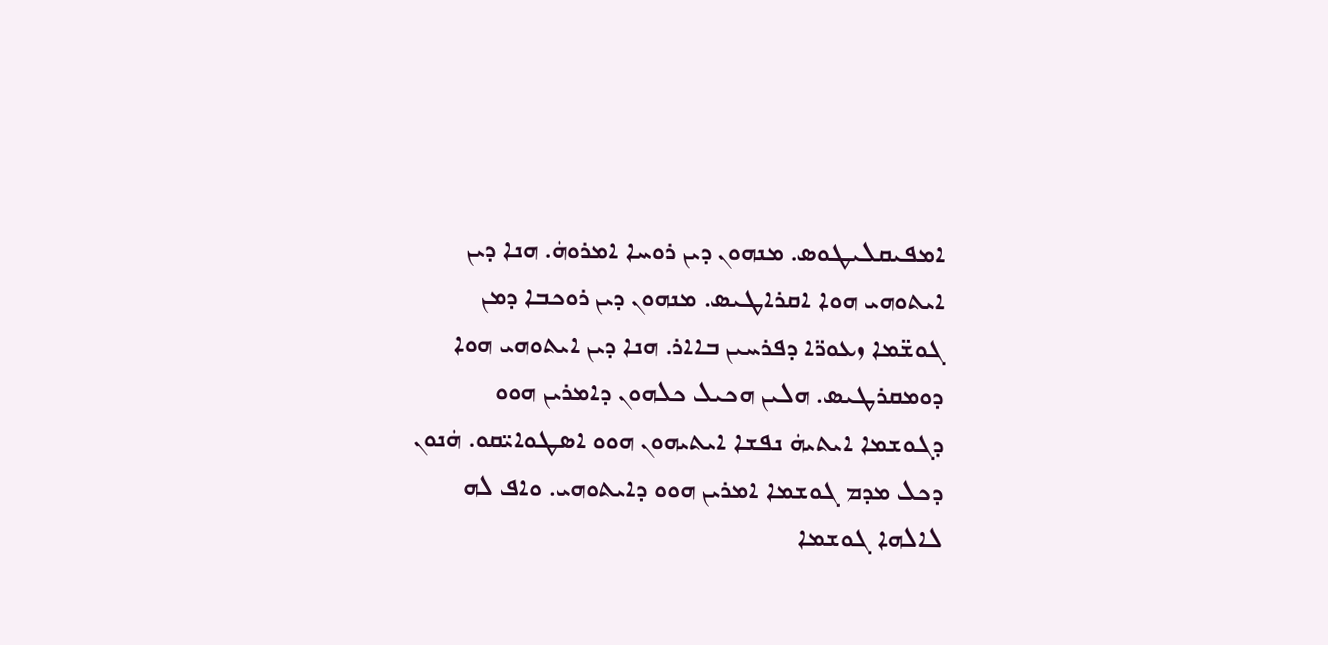ܐܡܦܝܩܠܝܛܘܣ. ܡܢܗܘܢ ܕܝܢ ܪܘܚܐ ܐܡܪܘܗܿ. ܗܢܐ ܕܝܢ ܐܝܬܘܗܝ ܗܘܐ ܐܩܪܐܛܝܣ. ܡܢܗܘܢ ܕܝܢ ܪܘܟܒܐ ܕܡܢ ܓܘܫ̈ܡܐ ܙܥܘܪ̈ܐ ܕܦܪܚܝܢ ܒܐܐܪ. ܗܢܐ ܕܝܢ ܐܝܬܘܗܝ ܗܘܐ ܕܘܡܩܪܛܝܣ. ܗܠܝܢ ܗܟܝܠ ܟܠܗܘܢ ܕܐܡܪܝܢ ܗܘܘ ܕܓܘܫܡܐ ܐܝܬܝܗܿ ܢܦܫܐ ܐܝܬܝܗܘܢ ܗܘܘ ܐܣܛܘܐܝ̈ܩܘ. ܗܿܢܘܢ ܕܟܠ ܡܕܡ ܓܘܫܡܐ ܐܡܪܝܢ ܗܘܘ ܕܐܝܬܘܗܝ. ܘܐܦ ܠܗ ܠܐܠܗܐ ܓܘܫܡܐ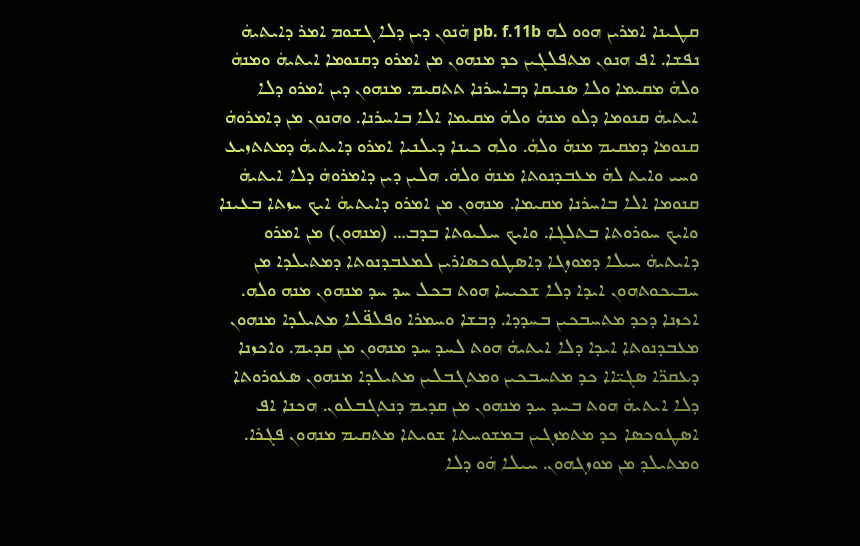ܩܛܝܢܐ ܐܡܪܝܢ ܗܘܘ ܠܗ pb. f.11b ܗܿܢܘܢ ܕܝܢ ܕܠܐ ܓܫܘܡ ܐܡܪ ܕܐܝܬܝܗܿ ܢܦܫܐ. ܐܦ ܗܢܘܢ ܡܬܦܠܓܝܢ ܟܕ ܡܢܗܘܢ ܡܢ ܐܡܪܘ ܕܩܢܘܡܐ ܐܝܬܝܗܿ ܘܡܢܗܿ ܘܠܗܿ ܡܩܝܡܐ ܘܠܐ ܣܢܝܩܐ ܕܒܐܚܪܢܐ ܬܬܩܝܡ. ܡܢܗܘܢ ܕܝܢ ܐܡܪܘ ܕܠܐ ܐܝܬܝܗܿ ܩܢܘܡܐ ܕܠܘ ܡܢܗܿ ܘܠܗܿ ܡܩܝܡܐ ܐܠܐ ܒܐܚܪܢܐ. ܘܗܢܘܢ ܡܢ ܕܐܡܪܘܗܿ ܩܢܘܡܐ ܕܡܩܝܡ ܡܢܗܿ ܘܠܗܿ. ܘܠܗ ܟܝܢܐ ܕܝܠܢܝܐ ܐܡܪܘ ܕܐܝܬܝܗܿ ܕܡܬܬܙܝܥ ܘܚܝ ܘܐܝܬ ܠܗܿ ܡܥܒܕܢܘܬܐ ܡܢܗܿ ܘܠܗܿ. ܗܠܝܢ ܕܝܢ ܕܐܡܪܘܗܿ ܕܠܐ ܐܝܬܝܗܿ ܩܢܘܡܐ ܐܠܐ ܒܐܚܪܢܐ ܡܩܝܡܐ. ܡܢܗܘܢ ܡܢ ܐܡܪܘ ܕܐܝܬܝܗܿ ܐܝܟ ܚܙܬܐ ܒܥܝܢܐ ܘܐܝܟ ܚܘܪܘܬܐ ܒܬܠܓܐ. ܘܐܝܟ ܚܠܝܘܬܐ ܒܕܒ… (ܡܢܗܘܢ) ܡܢ ܐܡܪܘ ܕܐܝܬܝܗܿ ܚܝܠܐ ܕܡܘܙܓܐ ܕܐܣܛܘܟܣܐܪܝܢ ܠܡܥܒܕܢܘܬܐ ܕܡܬܝܠܕܐ ܡܢ ܚܒܝܟܘܬܗܘܢ ܐܝܕܐ ܕܠܐ ܫܟܝܚܐ ܗܘܬ ܒܟܠ ܚܕ ܚܕ ܡܢܗܘܢ ܡܢܗ ܘܠܗ. ܐܟܙܢܐ ܕܟܕ ܡܬܚܒܟܝܢ ܒܚܕܕܐ. ܕܒܫܐ ܘܚܡܪܐ ܘܦܠܦ̈ܠܐ ܡܬܝܠܕܐ ܡܢܗܘܢ ܡܥܒܕܢܘܬܐ ܐܝܕܐ ܕܠܐ ܐܝܬܝܗܿ ܗܘܬ ܠܚܕ ܚܕ ܡܢܗܘܢ ܡܢ ܩܕܝܡ. ܘܐܟܙܢܐ ܕܥܩܪ̈ܐ ܣܓܝ̈ܐܐ ܟܕ ܡܬܚܒܟܝܢ ܘܡܬܓܒܠܝܢ ܡܬܝܠܕܐ ܡܢܗܘܢ ܣܥܘܪܘܬܐ ܕܠܐ ܐܝܬܝܗܿ ܗܘܬ ܒܚܕ ܚܕ ܡܢܗܘܢ ܡܢ ܩܕܝܡ ܕܢܬܓܒܠܘܢ. ܗܟܢܐ ܐܦ ܐܣܛܘܟܣܐ ܟܕ ܡܬܡܙܓܝܢ ܒܡܫܘܚܬܐ ܫܘܝܬܐ ܡܬܩܝܡ ܡܢܗܘܢ ܦܓܪܐ. ܘܡܬܝܠܕ ܡܢ ܡܘܙܓܗܘܢ. ܚܝܠܐ ܗܿܘ ܕܠܐ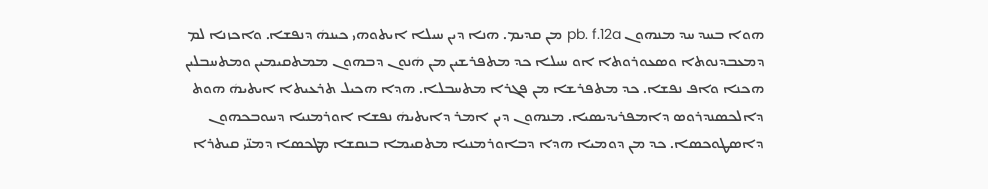ܗܘܐ ܒܚܕ ܚܕ ܡܢܗܘܢ pb. f.12a ܡܢ ܩܕܝܡ. ܗܢܐ ܕܝܢ ܚܝܠܐ ܐܝܬܘܗܝ ܟܝܢܗܿ ܕܢܦܫܐ. ܘܐܟܙܢܐ ܠܡ ܕܡܥܒܕܢܘܬܐ ܘܣܥܘܪܘܬܐ ܐܘ ܚܝܠܐ ܟܕ ܡܬܦܪܫܝܢ ܡܢ ܗܿܢܘܢ ܕܒܗܘܢ ܡܡܬܩܝܡܝܢ ܘܡܬܚܒܠܝܢ ܗܟܢܐ ܘܐܦ ܢܦܫܐ. ܟܕ ܡܬܦܪܫܐ ܡܢ ܦܓܪܐ ܡܬܚܒܠܐ. ܗܕܐ ܗܟܝܠ ܬܪܥܝܬܐ ܐܝܬܝܗܿ ܗܘܬ ܕܐܠܟܣܢܕܪܘܣ ܕܐܡܦܪܝܕܝܣܝܐ. ܡܢܗܘܢ ܕܝܢ ܐܡܪ ܕܐܝܬܝܗܿ ܢܦܫܐ ܐܘܪܡܢܝܐ ܕܚܘܒܟܗܘܢ ܕܐܣܛܘܟܣܐ. ܟܕ ܡܢ ܕܘܡܝܐ ܗܕܐ ܕܒܐܘܪܡܢܝܐ ܡܬܩܝܡܐ ܒܢܩܫܐ ܡܛܟܣܐ ܕܡܢ̈ܝ ܩܝܬܪܐ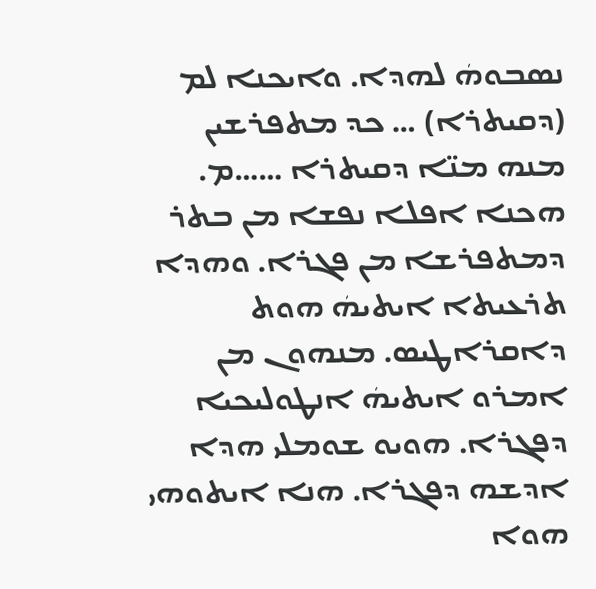ܢܣܒܘܗܿ ܠܗܕܐ. ܘܐܝܟܢܐ ܠܡ (ܕܩܝܬܪܐ) … ܟܕ ܡܬܦܪܫܝܢ ܡܢܗ ܡܢ̈ܐ ܕܩܝܬܪܐ ……ܡ. ܗܟܢܐ ܐܦܠܐ ܢܦܫܐ ܡܢ ܒܬܪ ܕܡܬܦܪܫܐ ܡܢ ܦܓܪܐ. ܘܗܕܐ ܬܪܥܝܬܐ ܐܝܬܝܗܿ ܗܘܬ ܕܐܩܪܐܛܝܣ. ܡܢܗܘܢ ܡܢ ܐܡܪܘ ܐܝܬܝܗܿ ܐܢܛܘܠܝܟܝܐ ܕܦܓܪܐ. ܗܘܝܘ ܫܘܡܠܝ ܗܕܐ ܐܕܫܗ ܕܦܓܪܐ. ܗܢܐ ܐܝܬܘܗܝ ܗܘܐ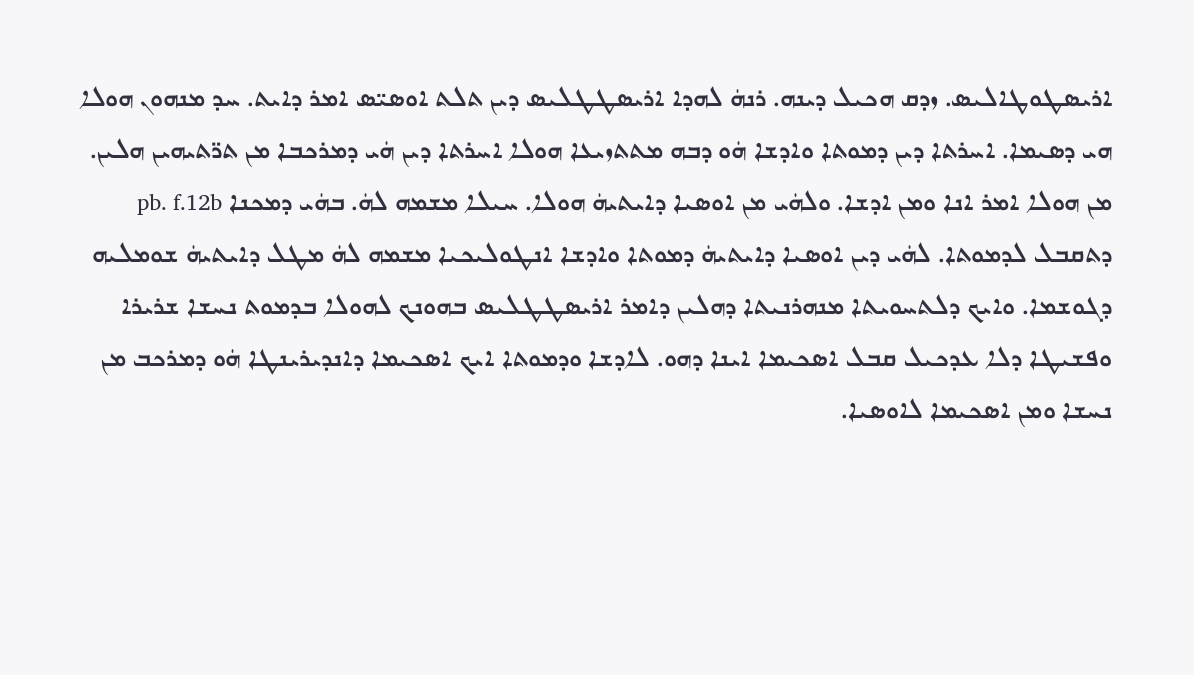ܐܪܝܣܛܘܛܐܠܝܣ. ܙܕܩ ܗܟܝܠ ܕܝܢܗ. ܪܢܗܿ ܠܗܕܐ ܐܪܝܣܛܛܠܝܣ ܕܝܢ ܬܠܬ ܐܘܣܝ̈ܣ ܐܡܪ ܕܐܝܬ. ܚܕ ܡܢܗܘܢ ܗܘܠܐ ܗܝ ܕܣܝܡܐ. ܐܚܪܬܐ ܕܝܢ ܕܡܘܬܐ ܘܐܕܫܐ ܗܿܘ ܕܒܗ ܡܬܬܙܝܥܐ ܗܘܠܐ ܐܚܪܬܐ ܕܝܢ ܗܿܝ ܕܡܪܟܒܐ ܡܢ ܬܪ̈ܬܝܗܝܢ ܗܠܝܢ. ܡܢ ܗܘܠܐ ܐܡܪ ܐܢܐ ܘܡܢ ܐܕܫܐ. ܘܠܗܿܝ ܡܢ ܐܘܣܝܐ ܕܐܝܬܝܗܿ ܗܘܠܐ. ܚܝܠܐ ܡܫܡܗ ܠܗܿ. ܒܗܿܝ ܕܡܟܢܐ pb. f.12b ܕܬܩܒܠ ܠܕܡܘܬܐ. ܠܗܿܝ ܕܝܢ ܐܘܣܝܐ ܕܐܝܬܝܗܿ ܕܡܘܬܐ ܘܐܕܫܐ ܐܢܛܘܠܝܟܝܐ ܡܫܡܗ ܠܗܿ ܡܛܠ ܕܐܝܬܝܗܿ ܫܘܡܠܝܗ ܕܓܘܫܡܐ. ܘܐܝܟ ܕܠܬܚܘܝܬܐ ܡܢܗܪܢܝܬܐ ܕܗܠܝܢ ܕܐܡܪ ܐܪܝܣܛܛܠܝܣ ܒܗܘܢܟ ܠܗܘܠܐ ܒܕܡܘܬ ܢܚܫܐ ܫܪܝܪܐ ܘܦܫܝܛܐ ܕܠܐ ܥܕܟܝܠ ܩܒܠ ܐܣܟܝܡܐ ܐܝܢܐ ܕܗܘ. ܠܐܕܫܐ ܘܕܡܘܬܐ ܐܝܟ ܐܣܟܝܡܐ ܕܐܢܕܝܪܝܢܛܐ ܗܿܘ ܕܡܪܟܒ ܡܢ ܢܚܫܐ ܘܡܢ ܐܣܟܝܡܐ ܠܐܘܣܝܐ.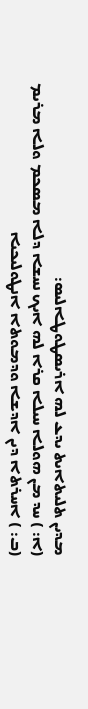ܡܕܝܢ ܬܠܝܬܐܝܬ ܝܕܥ ܠܗ ܐܪܝܣܛܘܛܐܠܝܣ:
(ܐ: ) ܚܕ ܡܢ ܗܘܠܐ ܚܝܠܐ ܩܪܐ ܠܗ ܐܝܟ ܢܚܫܐ ܕܠܐ ܡܣܟܡ ܘܠܐ ܡܪܝܡ
(ܒ: ) ܐܚܪܬܐ ܕܝܢ ܐܕܫܐ ܘܕܡܘܬܐ ܐܢܛܘܠܝܟܝܐ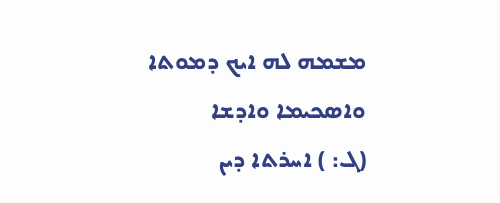ܡܫܡܗ ܠܗ ܐܝܟ ܕܡܘܬܐ
ܘܐܣܟܝܡܐ ܘܐܕܫܐ
(ܓ: ) ܐܚܪܬܐ ܕܝܢ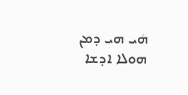ܗܿܝ ܗܝ ܕܡܢ ܗܘܠܐ ܐܕܫܐ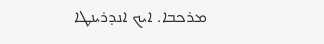ܡܪܟܒܐ. ܐܝܟ ܐܢܕܪܝܢܛܐ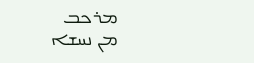ܡܪܟܒ
ܡܢ ܢܚܫܐ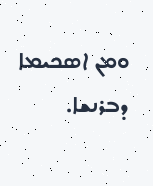ܘܡܢ ܐܣܟܝܡܐ ܕܒܪܢܫܐ.